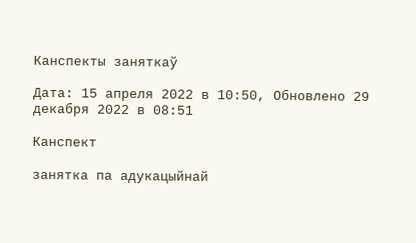Канспекты заняткаў

Дата: 15 апреля 2022 в 10:50, Обновлено 29 декабря 2022 в 08:51

Канспект

занятка па адукацыйнай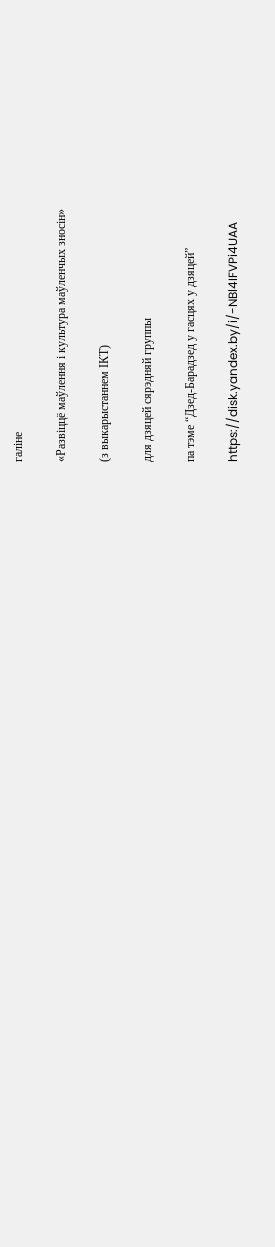галiне

«Развіццё маўлення і культура маўленчых зносін»

(з выкарыстаннем ІКТ)

для дзяцей сярэдняй группы

па тэме “Дзед-Барадзед у гасцях у дзяцей”

https://disk.yandex.by/i/-NBl4IFVPi4UAA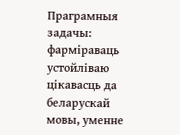Праграмныя задачы: фарміраваць устойліваю цікавасць да беларускай мовы, уменне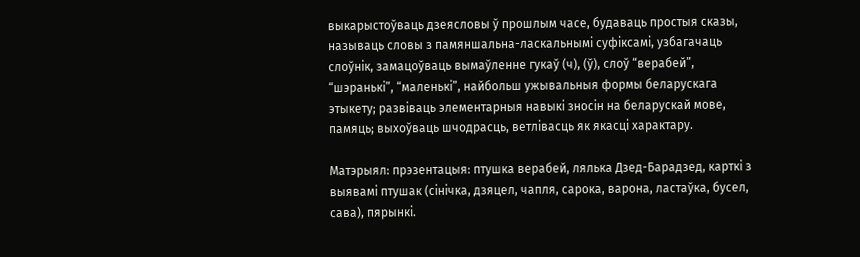выкарыстоўваць дзеясловы ў прошлым часе, будаваць простыя сказы, называць словы з памяншальна-ласкальнымі суфіксамі, узбагачаць слоўнік, замацоўваць вымаўленне гукаў (ч), (ў), слоў “верабей”, “шэранькі”, “маленькі”, найбольш ужывальныя формы беларускага этыкету; развіваць элементарныя навыкі зносін на беларускай мове, памяць; выхоўваць шчодрасць, ветлівасць як якасці характару.

Матэрыял: прэзентацыя: птушка верабей, лялька Дзед-Барадзед, карткі з выявамі птушак (сінічка, дзяцел, чапля, сарока, варона, ластаўка, бусел, сава), пярынкі.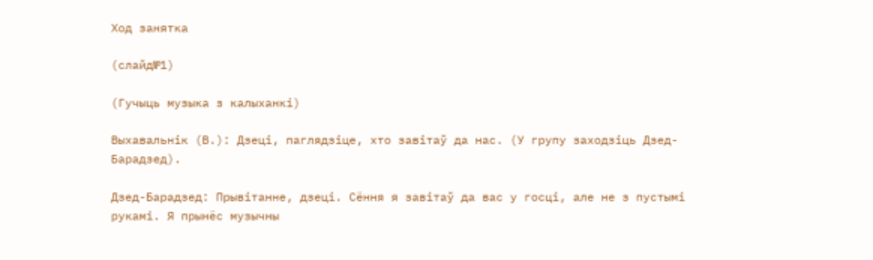Ход занятка

(слайд№1)

(Гучыць музыка з калыханкі)

Выхавальнік (В.): Дзеці, паглядзіце, хто завітаў да нас. (У групу заходзіць Дзед-Барадзед).

Дзед-Барадзед: Прывітанне, дзеці. Сёння я завітаў да вас у госці, але не з пустымі рукамі. Я прынёс музычны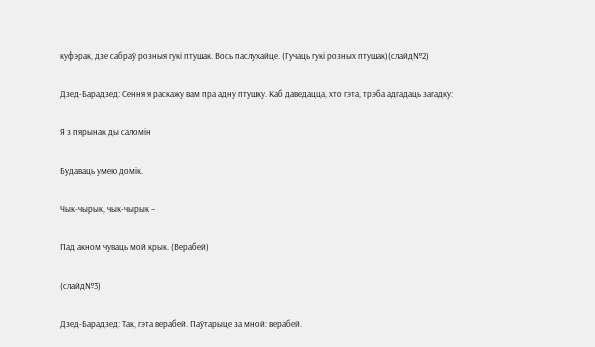куфэрак, дзе сабраў розныя гукі птушак. Вось паслухайце. (Гучаць гукі розных птушак)(слайд№2)

Дзед-Барадзед: Сення я раскажу вам пра адну птушку. Каб даведацца, хто гэта, трэба адгадаць загадку:

Я з пярынак ды саломін

Будаваць умею домік.

Чык-чырык, чык-чырык –

Пад акном чуваць мой крык. (Верабей)

(слайд№3)

Дзед-Барадзед: Так, гэта верабей. Паўтарыце за мной: верабей.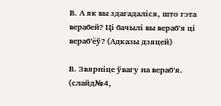В. А як вы здагадаліся, што гэта верабей? Ці бачылі вы вераб’я ці вераб’ёў? (Адказы дзяцей)

В. Звярніце ўвагу на вераб’я. (слайд№4,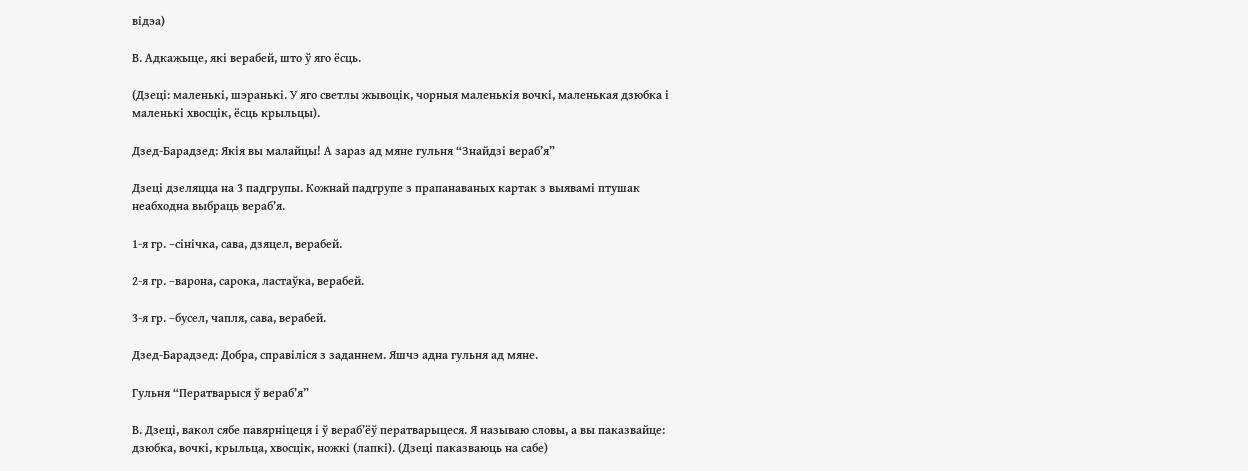відэа)

В. Адкажыце, які верабей, што ў яго ёсць.

(Дзеці: маленькі, шэранькі. У яго светлы жывоцік, чорныя маленькія вочкі, маленькая дзюбка і маленькі хвосцік, ёсць крыльцы).

Дзед-Барадзед: Якія вы малайцы! А зараз ад мяне гульня “Знайдзі вераб’я”

Дзеці дзеляцца на 3 падгрупы. Кожнай падгрупе з прапанаваных картак з выявамі птушак неабходна выбраць вераб’я.

1-я гр. –сінічка, сава, дзяцел, верабей.

2-я гр. –варона, сарока, ластаўка, верабей.

3-я гр. –бусел, чапля, сава, верабей.

Дзед-Барадзед: Добра, справіліся з заданнем. Яшчэ адна гульня ад мяне.

Гульня “Ператварыся ў вераб’я”

В. Дзеці, вакол сябе павярніцеця і ў вераб’ёў ператварыцеся. Я называю словы, а вы паказвайце: дзюбка, вочкі, крыльца, хвосцік, ножкі (лапкі). (Дзеці паказваюць на сабе)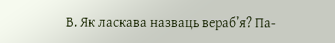В. Як ласкава назваць вераб’я? Па-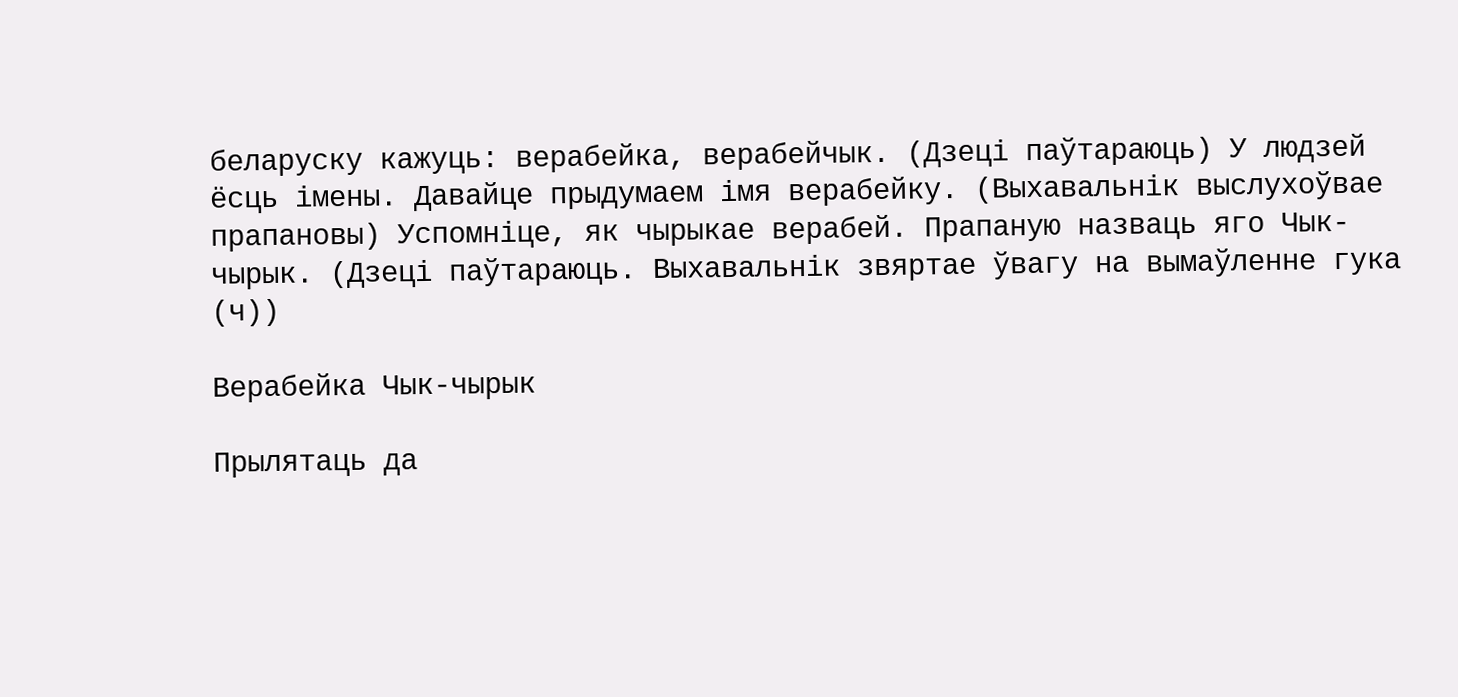беларуску кажуць: верабейка, верабейчык. (Дзеці паўтараюць) У людзей ёсць імены. Давайце прыдумаем імя верабейку. (Выхавальнік выслухоўвае прапановы) Успомніце, як чырыкае верабей. Прапаную назваць яго Чык-чырык. (Дзеці паўтараюць. Выхавальнік звяртае ўвагу на вымаўленне гука (ч))

Верабейка Чык-чырык

Прылятаць да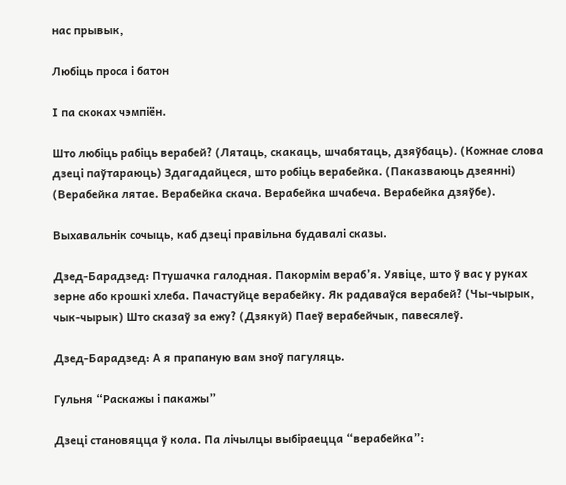нас прывык,

Любіць проса і батон

І па скоках чэмпіён.

Што любіць рабіць верабей? (Лятаць, скакаць, шчабятаць, дзяўбаць). (Кожнае слова дзеці паўтараюць) Здагадайцеся, што робіць верабейка. (Паказваюць дзеянні) (Верабейка лятае. Верабейка скача. Верабейка шчабеча. Верабейка дзяўбе).

Выхавальнік сочыць, каб дзеці правільна будавалі сказы.

Дзед-Барадзед: Птушачка галодная. Пакормім вераб’я. Уявіце, што ў вас у руках зерне або крошкі хлеба. Пачастуйце верабейку. Як радаваўся верабей? (Чы-чырык, чык-чырык) Што сказаў за ежу? (Дзякуй) Паеў верабейчык, павесялеў.

Дзед-Барадзед: А я прапаную вам зноў пагуляць.

Гульня “Раскажы і пакажы”

Дзеці становяцца ў кола. Па лічылцы выбіраецца “верабейка”: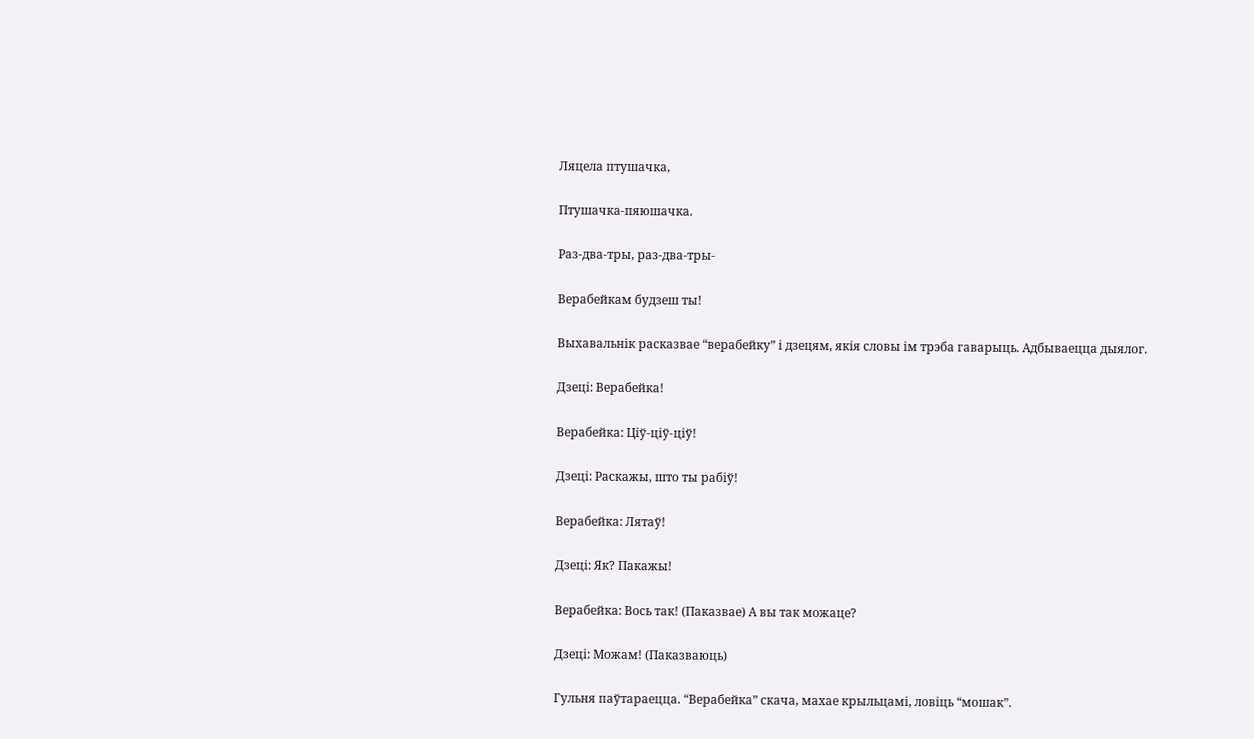Ляцела птушачка,

Птушачка-пяюшачка.

Раз-два-тры, раз-два-тры-

Верабейкам будзеш ты!

Выхавальнік расказвае “верабейку” і дзецям, якія словы ім трэба гаварыць. Адбываецца дыялог.

Дзеці: Верабейка!

Верабейка: Ціў-ціў-ціў!

Дзеці: Раскажы, што ты рабіў!

Верабейка: Лятаў!

Дзеці: Як? Пакажы!

Верабейка: Вось так! (Паказвае) А вы так можаце?

Дзеці: Можам! (Паказваюць)

Гульня паўтараецца. “Верабейка” скача, махае крыльцамі, ловіць “мошак”.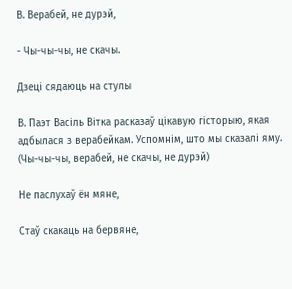В. Верабей, не дурэй,

- Чы-чы-чы, не скачы.

Дзеці сядаюць на стулы

В. Паэт Васіль Вітка расказаў цікавую гісторыю, якая адбылася з верабейкам. Успомнім, што мы сказалі яму. (Чы-чы-чы, верабей, не скачы, не дурэй)

Не паслухаў ён мяне,

Стаў скакаць на бервяне,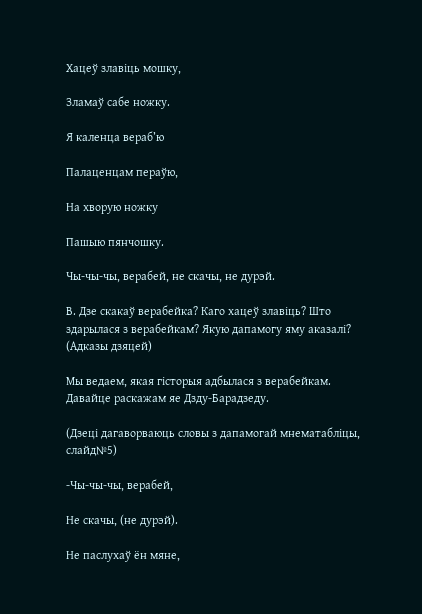Хацеў злавіць мошку,

Зламаў сабе ножку.

Я каленца вераб’ю

Палаценцам пераўю,

На хворую ножку

Пашыю пянчошку.

Чы-чы-чы, верабей, не скачы, не дурэй.

В. Дзе скакаў верабейка? Каго хацеў злавіць? Што здарылася з верабейкам? Якую дапамогу яму аказалі? (Адказы дзяцей)

Мы ведаем, якая гісторыя адбылася з верабейкам. Давайце раскажам яе Дзду-Барадзеду.

(Дзеці дагаворваюць словы з дапамогай мнематабліцы, слайд№5)

-Чы-чы-чы, верабей,

Не скачы, (не дурэй).

Не паслухаў ён мяне,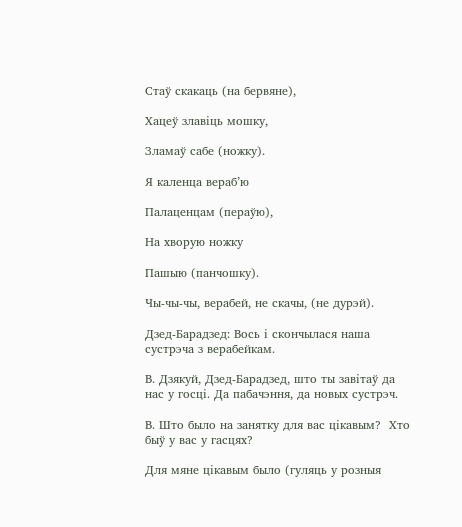Стаў скакаць (на бервяне),

Хацеў злавіць мошку,

Зламаў сабе (ножку).

Я каленца вераб’ю

Палаценцам (пераўю),

На хворую ножку

Пашыю (панчошку).

Чы-чы-чы, верабей, не скачы, (не дурэй).

Дзед-Барадзед: Вось і скончылася наша сустрэча з верабейкам.

В. Дзякуй, Дзед-Барадзед, што ты завітаў да нас у госці. Да пабачэння, да новых сустрэч.

В. Што было на занятку для вас цікавым?  Хто быў у вас у гасцях?

Для мяне цікавым было (гуляць у розныя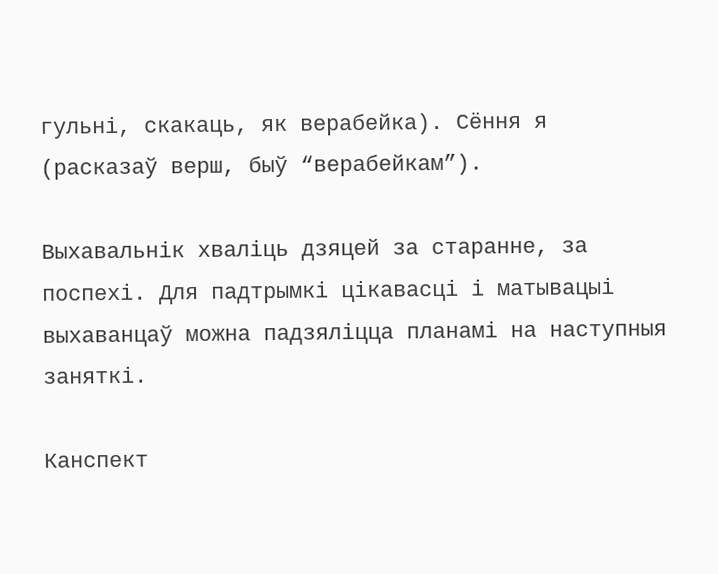гульні, скакаць, як верабейка). Сёння я (расказаў верш, быў “верабейкам”).

Выхавальнік хваліць дзяцей за старанне, за поспехі. Для падтрымкі цікавасці і матывацыі выхаванцаў можна падзяліцца планамі на наступныя заняткі.

Канспект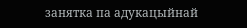занятка па адукацыйнай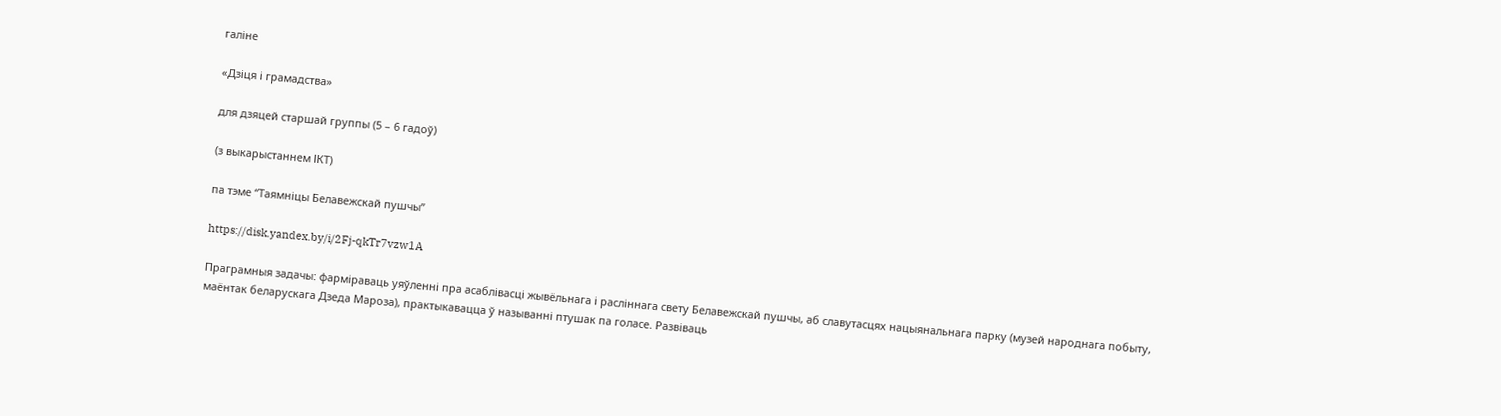галiне

«Дзіця і грамадства»

для дзяцей старшай группы (5 – 6 гадоў)

(з выкарыстаннем ІКТ)

па тэме “Таямніцы Белавежскай пушчы”

https://disk.yandex.by/i/2Fj-qkTr7vzw1A

Праграмныя задачы: фарміраваць уяўленні пра асаблівасці жывёльнага і расліннага свету Белавежскай пушчы, аб славутасцях нацыянальнага парку (музей народнага побыту, маёнтак беларускага Дзеда Мароза), практыкавацца ў называнні птушак па голасе. Развіваць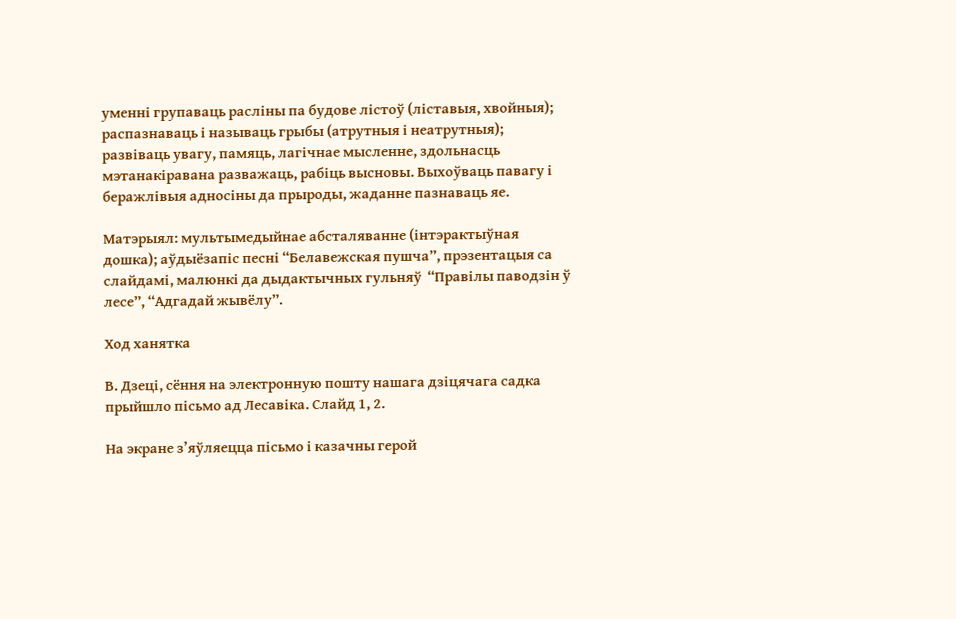уменні групаваць расліны па будове лістоў (ліставыя, хвойныя); распазнаваць і называць грыбы (атрутныя і неатрутныя); развіваць увагу, памяць, лагічнае мысленне, здольнасць мэтанакіравана разважаць, рабіць высновы. Выхоўваць павагу і беражлівыя адносіны да прыроды, жаданне пазнаваць яе.

Матэрыял: мультымедыйнае абсталяванне (інтэрактыўная дошка); аўдыёзапіс песні “Белавежская пушча”, прэзентацыя са слайдамі, малюнкі да дыдактычных гульняў  “Правілы паводзін ў лесе”, “Адгадай жывёлу”.

Ход ханятка

В. Дзеці, сёння на электронную пошту нашага дзіцячага садка прыйшло пісьмо ад Лесавіка. Слайд 1, 2.

На экране з’яўляецца пісьмо і казачны герой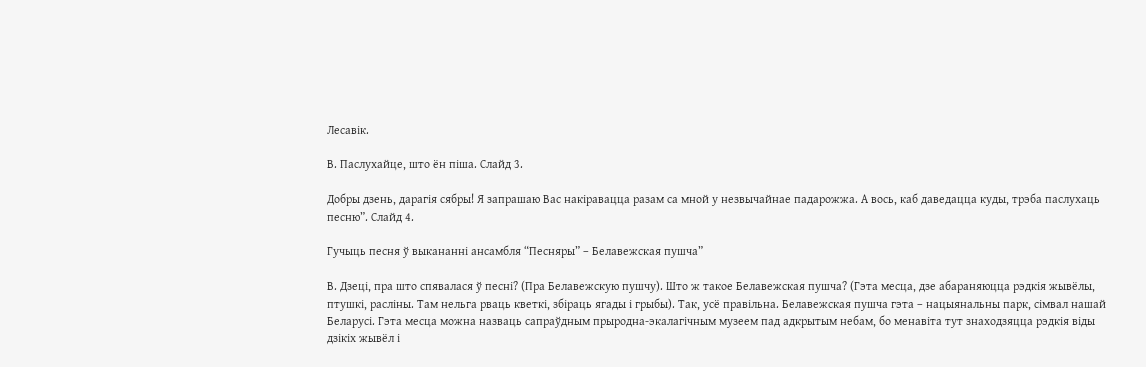Лесавік.

В. Паслухайце, што ён піша. Слайд 3.

Добры дзень, дарагія сябры! Я запрашаю Вас накіравацца разам са мной у незвычайнае падарожжа. А вось, каб даведацца куды, трэба паслухаць песню”. Слайд 4.

Гучыць песня ў выкананні ансамбля “Песняры” – Белавежская пушча”

В. Дзеці, пра што спявалася ў песні? (Пра Белавежскую пушчу). Што ж такое Белавежская пушча? (Гэта месца, дзе абараняюцца рэдкія жывёлы, птушкі, расліны. Там нельга рваць кветкі, збіраць ягады і грыбы). Так, усё правільна. Белавежская пушча гэта – нацыянальны парк, сімвал нашай Беларусі. Гэта месца можна назваць сапраўдным прыродна-экалагічным музеем пад адкрытым небам, бо менавіта тут знаходзяцца рэдкія віды дзікіх жывёл і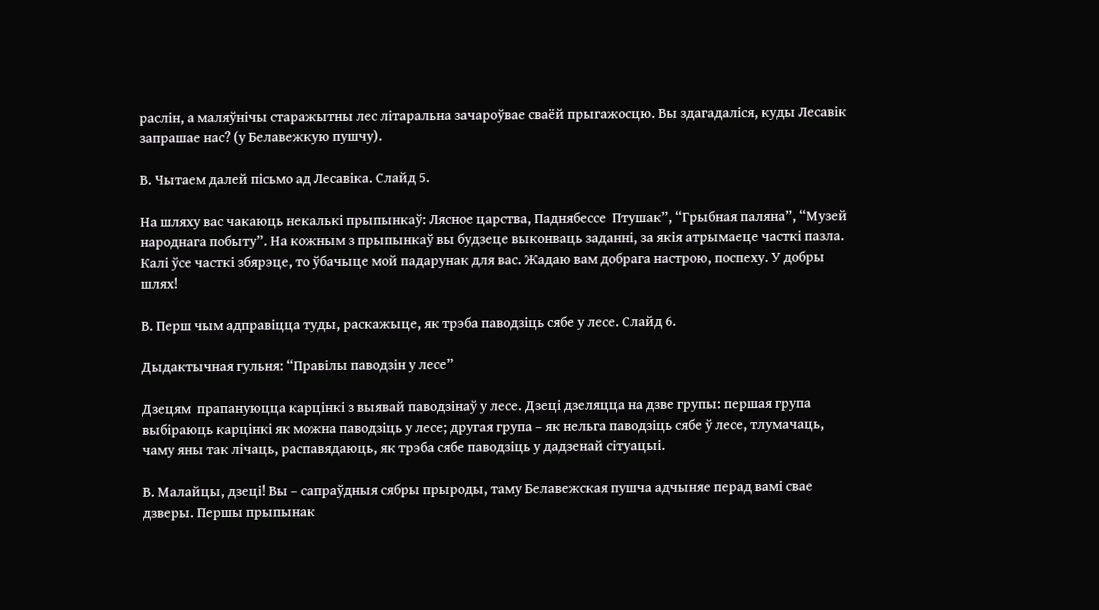раслін, а маляўнічы старажытны лес літаральна зачароўвае сваёй прыгажосцю. Вы здагадаліся, куды Лесавік запрашае нас? (у Белавежкую пушчу).

В. Чытаем далей пісьмо ад Лесавіка. Слайд 5.

На шляху вас чакаюць некалькі прыпынкаў: Лясное царства, Паднябессе  Птушак”, “Грыбная паляна”, “Музей народнага побыту”. На кожным з прыпынкаў вы будзеце выконваць заданні, за якія атрымаеце часткі пазла. Калі ўсе часткі збярэце, то ўбачыце мой падарунак для вас. Жадаю вам добрага настрою, поспеху. У добры шлях!

В. Перш чым адправіцца туды, раскажыце, як трэба паводзіць сябе у лесе. Слайд 6.

Дыдактычная гульня: “Правілы паводзін у лесе”

Дзецям  прапануюцца карцінкі з выявай паводзінаў у лесе. Дзеці дзеляцца на дзве групы: першая група выбіраюць карцінкі як можна паводзіць у лесе; другая група – як нельга паводзіць сябе ў лесе, тлумачаць, чаму яны так лічаць, распавядаюць, як трэба сябе паводзіць у дадзенай сітуацыі.

В. Малайцы, дзеці! Вы – сапраўдныя сябры прыроды, таму Белавежская пушча адчыняе перад вамі свае дзверы. Першы прыпынак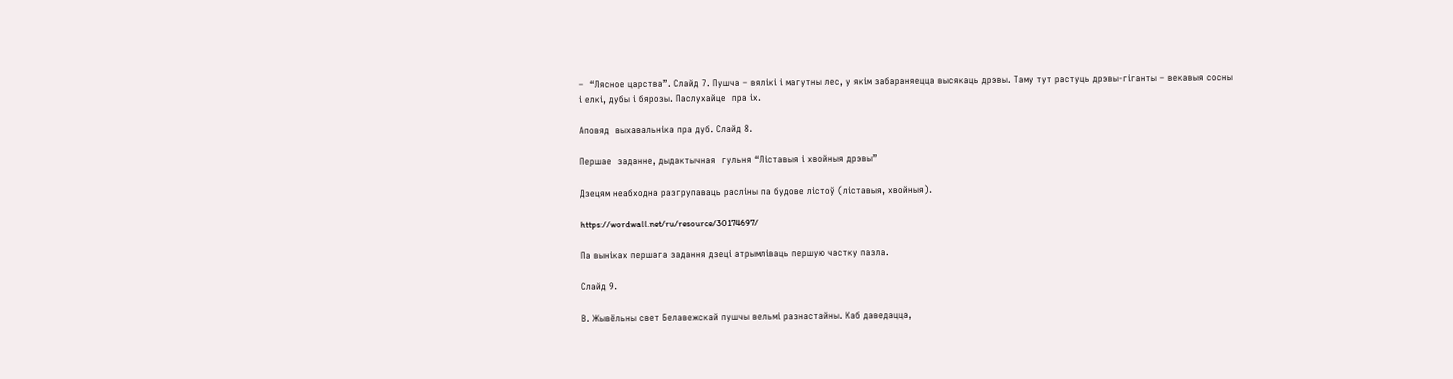–  “Лясное царства”. Слайд 7. Пушча – вялікі і магутны лес, у якім забараняецца высякаць дрэвы. Таму тут растуць дрэвы-гіганты – векавыя сосны і елкі, дубы і бярозы. Паслухайце  пра іх.

Аповяд  выхавальніка пра дуб. Слайд 8.

Першае  заданне, дыдактычная  гульня “Ліставыя і хвойныя дрэвы”

Дзецям неабходна разгрупаваць расліны па будове лістоў (ліставыя, хвойныя).

https://wordwall.net/ru/resource/30174697/

Па выніках першага задання дзеці атрымліваць першую частку пазла.

Слайд 9.

В. Жывёльны свет Белавежскай пушчы вельмі разнастайны. Каб даведацца,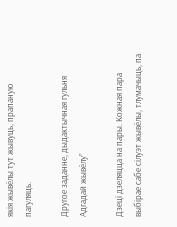якія жывёлы тут жывуць, прапаную пагуляць.

Другое заданне, дыдактычная гульня Адгадай жывёлу”

Дзеці дзеляцца на пары. Кожная пара выбірае сабе сілуэт жывёлы, тлумачыць, па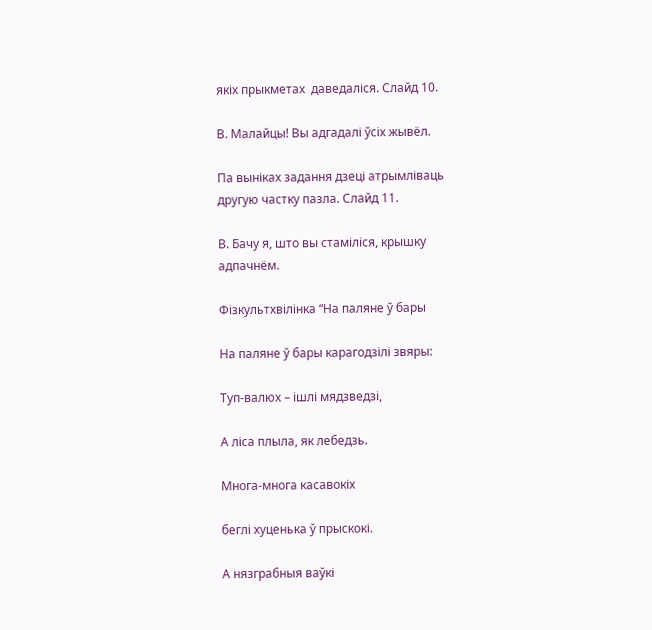якіх прыкметах  даведаліся. Слайд 10.

В. Малайцы! Вы адгадалі ўсіх жывёл.

Па выніках задання дзеці атрымліваць другую частку пазла. Слайд 11.

В. Бачу я, што вы стаміліся, крышку адпачнём.

Фізкультхвілінка “На паляне ў бары

На паляне ў бары карагодзілі звяры:

Туп-валюх – ішлі мядзведзі,

А ліса плыла, як лебедзь.

Многа-многа касавокіх

беглі хуценька ў прыскокі.

А нязграбныя ваўкі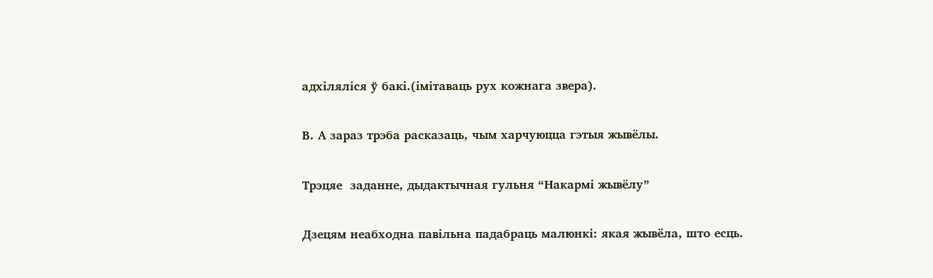адхіляліся ў бакі.(імітаваць рух кожнага звера).

В. А зараз трэба расказаць, чым харчуюцца гэтыя жывёлы.

Трэцяе  заданне, дыдактычная гульня “Накармі жывёлу”

Дзецям неабходна павільна падабраць малюнкі: якая жывёла, што есць.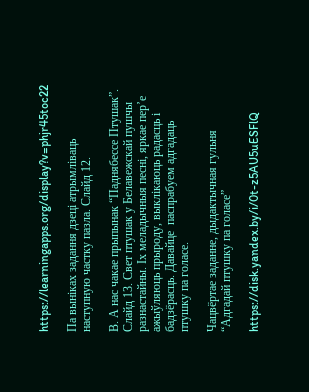https://learningapps.org/display?v=phjr45toc22

Па выніках задання дзеці атрымліваць наступную частку пазла. Слайд 12.

В. А нас чакае прыпынак “Паднябессе Птушак”. Слайд 13. Свет птушак у Белавежскай пушчы разнастайны. Іх меладычныя песні, яркае пер’е ажыўляюць прыроду, выклікаюць радасць і бадзёрасць. Давайце  паспрабуем адгадаць птушку па голасе.

Чацвёртае заданне, дыдактычная гульня  “Адгадай птушку па голасе”

https://disk.yandex.by/i/0t-z5AU5uESFlQ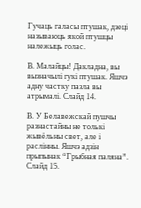Гучаць галасы птушак, дзеці называюць якой птушцы належыць голас.

В. Малайцы! Дакладна, вы вызначылі гукі птушак. Яшчэ адну частку пазла вы атрымалі. Слайд 14.

В. У Белавежскай пушчы разнастайны не толькі жывёльны свет, але і раслінны. Яшчэ адзін прыпынак “Грыбная паляна”. Слайд 15.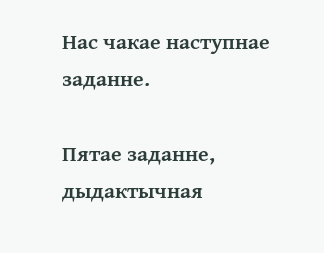Нас чакае наступнае заданне.

Пятае заданне, дыдактычная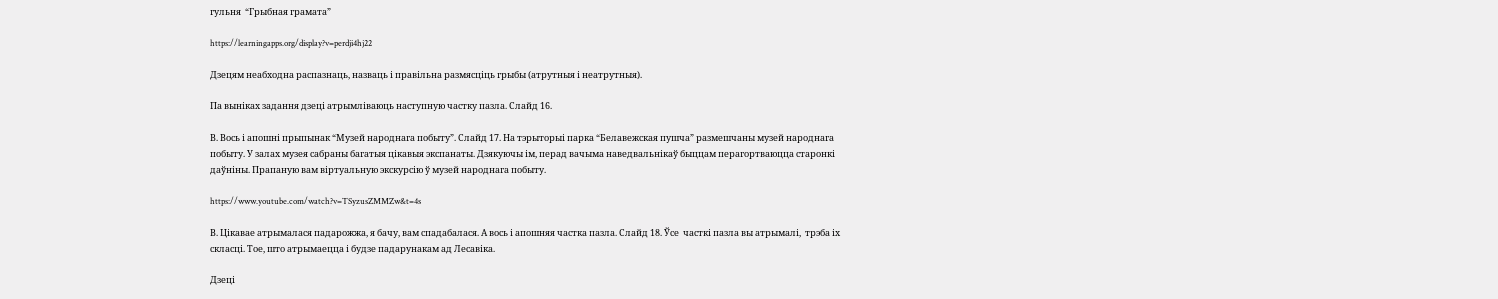гульня  “Грыбная грамата”

https://learningapps.org/display?v=perdji4hj22

Дзецям неабходна распазнаць, назваць і правільна размясціць грыбы (атрутныя і неатрутныя).

Па выніках задання дзеці атрымліваюць наступную частку пазла. Слайд 16.

В. Вось і апошні прыпынак “Музей народнага побыту”. Слайд 17. На тэрыторыі парка “Белавежская пушча” размешчаны музей народнага побыту. У залах музея сабраны багатыя цікавыя экспанаты. Дзякуючы ім, перад вачыма наведвальнікаў быццам перагортваюцца старонкі даўніны. Прапаную вам віртуальную экскурсію ў музей народнага побыту.

https://www.youtube.com/watch?v=TSyzusZMMZw&t=4s

В. Цікавае атрымалася падарожжа, я бачу, вам спадабалася. А вось і апошняя частка пазла. Слайд 18. Ўсе  часткі пазла вы атрымалі,  трэба іх скласці. Тое, што атрымаецца і будзе падарунакам ад Лесавіка.

Дзеці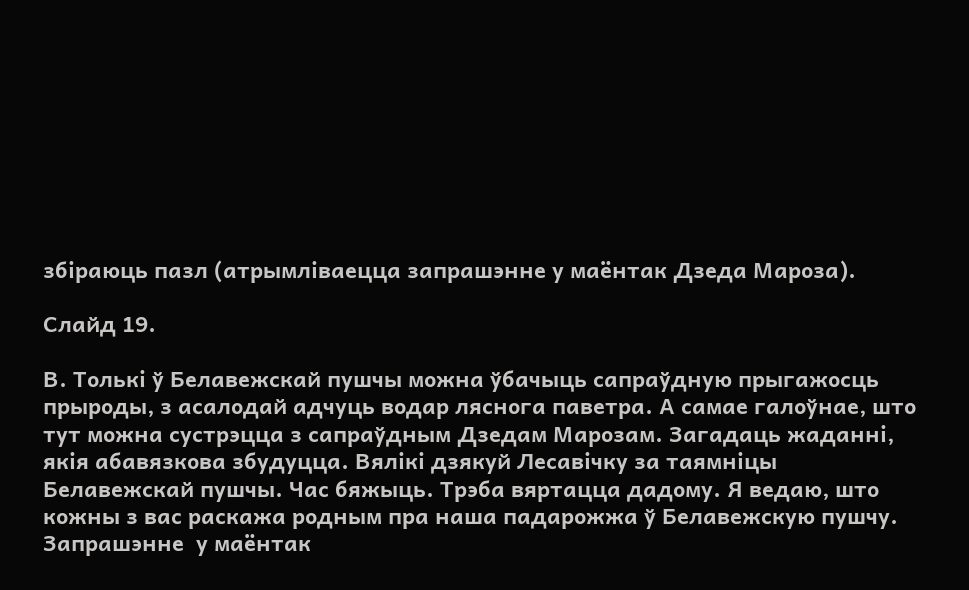збіраюць пазл (атрымліваецца запрашэнне у маёнтак Дзеда Мароза).

Слайд 19.

В. Толькі ў Белавежскай пушчы можна ўбачыць сапраўдную прыгажосць прыроды, з асалодай адчуць водар ляснога паветра. А самае галоўнае, што тут можна сустрэцца з сапраўдным Дзедам Марозам. Загадаць жаданні, якія абавязкова збудуцца. Вялікі дзякуй Лесавічку за таямніцы Белавежскай пушчы. Час бяжыць. Трэба вяртацца дадому. Я ведаю, што кожны з вас раскажа родным пра наша падарожжа ў Белавежскую пушчу. Запрашэнне  у маёнтак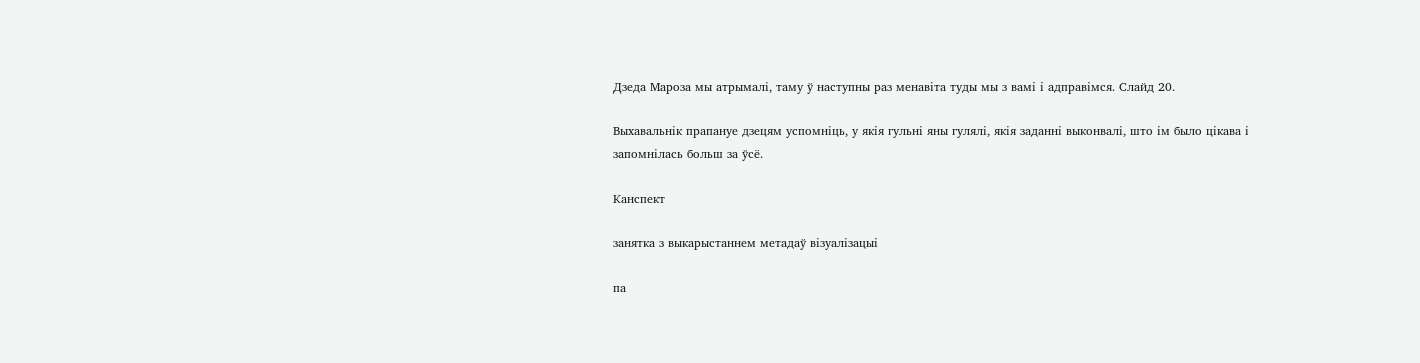Дзеда Мароза мы атрымалі, таму ў наступны раз менавіта туды мы з вамі і адправімся. Слайд 20.

Выхавальнік прапануе дзецям успомніць, у якія гульні яны гулялі, якія заданні выконвалі, што ім было цікава і запомнілась больш за ўсё.

Канспект

занятка з выкарыстаннем метадаў візуалізацыі

па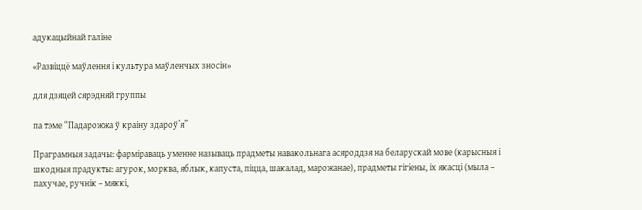адукацыйнай галiне

«Развіццё маўлення і культура маўленчых зносін»

для дзяцей сярэдняй группы

па тэме “Падарожжа ў краіну здароў’я”

Праграмныя задачы: фарміраваць уменне называць прадметы навакольнага асяроддзя на беларускай мове (карысныя і шкодныя прадукты: агурок, морква, яблык, капуста, піцца, шакалад, марожанае), прадметы гігіены, іх якасці (мыла – пахучае, ручнік – мяккі,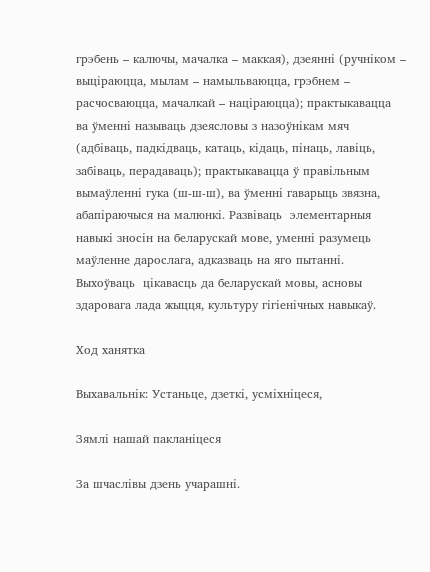грэбень – калючы, мачалка – маккая), дзеянні (ручніком – выціраюцца, мылам – намыльваюцца, грэбнем – расчосваюцца, мачалкай – націраюцца); практыкавацца ва ўменні называць дзеясловы з назоўнікам мяч (адбіваць, падкідваць, катаць, кідаць, пінаць, лавіць, забіваць, перадаваць); практыкавацца ў правільным вымаўленні гука (ш-ш-ш), ва ўменні гаварыць звязна, абапіраючыся на малюнкі. Развіваць  элементарныя навыкі зносін на беларускай мове, уменні разумець маўленне дарослага, адказваць на яго пытанні. Выхоўваць  цікавасць да беларускай мовы, асновы здаровага лада жыцця, культуру гігіенічных навыкаў.

Ход ханятка

Выхавальнік: Устаньце, дзеткі, усміхніцеся,

Зямлі нашай пакланіцеся

За шчаслівы дзень учарашні.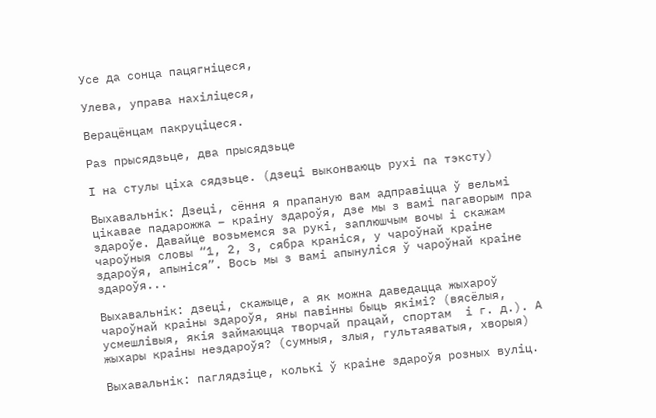Усе да сонца пацягніцеся,

Улева, управа нахіліцеся,

Верацёнцам пакруціцеся.

Раз прысядзьце, два прысядзьце

І на стулы ціха сядзьце. (дзеці выконваюць рухі па тэксту)

Выхавальнік: Дзеці, сёння я прапаную вам адправіцца ў вельмі цікавае падарожжа – краіну здароўя, дзе мы з вамі пагаворым пра здароўе. Давайце возьмемся за рукі, заплюшчым вочы і скажам чароўныя словы “1, 2, 3, сябра краніся, у чароўнай краіне здароўя, апыніся”. Вось мы з вамі апынуліся ў чароўнай краіне здароўя...

Выхавальнік: дзеці, скажыце, а як можна даведацца жыхароў чароўнай краіны здароўя, яны павінны быць якімі? (вясёлыя, усмешлівыя, якія займаюцца творчай працай, спортам  і г. д.). А жыхары краіны нездароўя? (сумныя, злыя, гультаяватыя, хворыя)

Выхавальнік: паглядзіце, колькі ў краіне здароўя розных вуліц.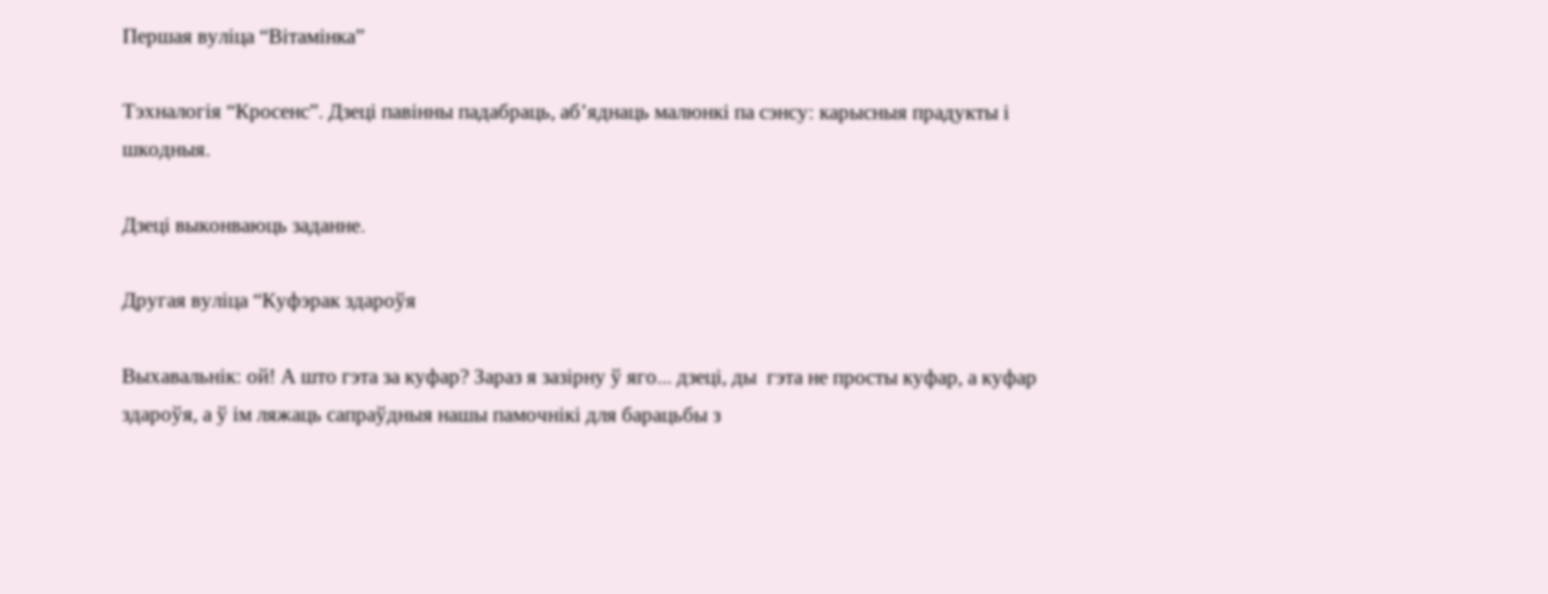Першая вуліца “Вітамінка”

Тэхналогія “Кросенс”. Дзеці павінны падабраць, аб’яднаць малюнкі па сэнсу: карысныя прадукты і шкодныя.

Дзеці выконваюць заданне.

Другая вуліца “Куфэрак здароўя

Выхавальнік: ой! А што гэта за куфар? Зараз я зазірну ў яго... дзеці, ды  гэта не просты куфар, а куфар здароўя, а ў ім ляжаць сапраўдныя нашы памочнікі для барацьбы з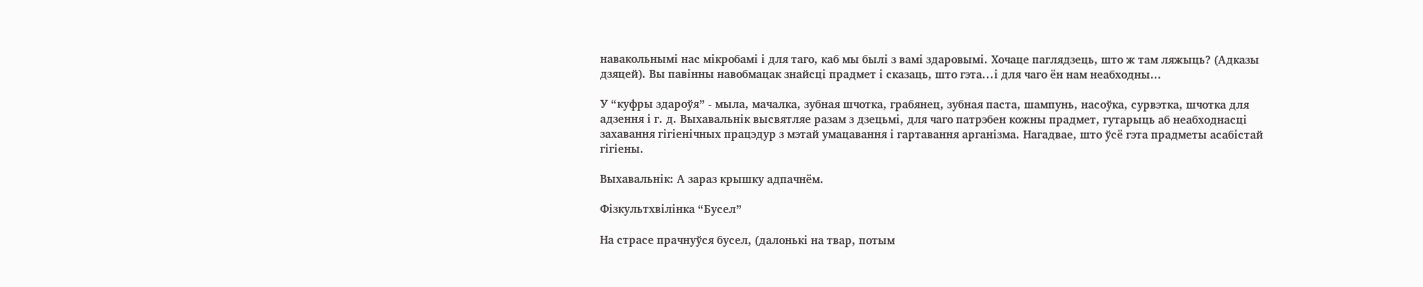навакольнымі нас мікробамі і для таго, каб мы былі з вамі здаровымі. Хочаце паглядзець, што ж там ляжыць? (Адказы дзяцей). Вы павінны навобмацак знайсці прадмет і сказаць, што гэта...і для чаго ён нам неабходны…

У “куфры здароўя” - мыла, мачалка, зубная шчотка, грабянец, зубная паста, шампунь, насоўка, сурвэтка, шчотка для адзення і г. д. Выхавальнік высвятляе разам з дзецьмі, для чаго патрэбен кожны прадмет, гутарыць аб неабходнасці захавання гігіенічных працэдур з мэтай умацавання і гартавання арганізма. Нагадвае, што ўсё гэта прадметы асабістай гігіены.

Выхавальнік: А зараз крышку адпачнём.

Фізкультхвілінка “Бусел”

На страсе прачнуўся бусел, (далонькі на твар, потым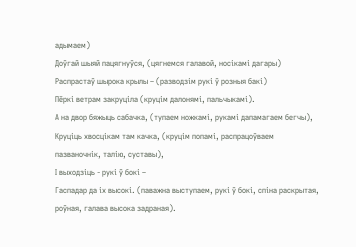адымаем)
Доўгай шыяй пацягнуўся, (цягнемся галавой, носікамі дагары)
Распрастаў шырока крылы – (разводзім рукі ў розныя бакі)
Пёркі ветрам закруціла (круцім далонямі, пальчыкамі).
А на двор бяжыць сабачка, (тупаем ножкамі, рукамі дапамагаем бегчы),
Круціць хвосцікам там качка, (круцім попамі, распрацоўваем пазваночнік, талію, суставы),
І выходзіць - рукі ў бокі –
Гаспадар да іх высокі. (паважна выступаем, рукі ў бокі, спіна раскрытая, роўная, галава высока задраная).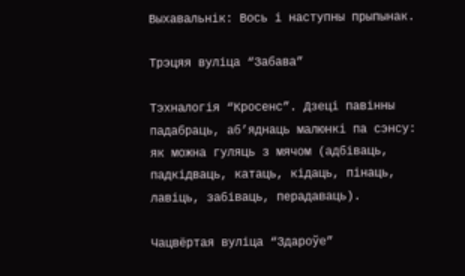Выхавальнік: Вось і наступны прыпынак.

Трэцяя вуліца “Забава”

Тэхналогія “Кросенс”. Дзеці павінны падабраць, аб’яднаць малюнкі па сэнсу: як можна гуляць з мячом (адбіваць, падкідваць, катаць, кідаць, пінаць, лавіць, забіваць, перадаваць).

Чацвёртая вуліца “Здароўе”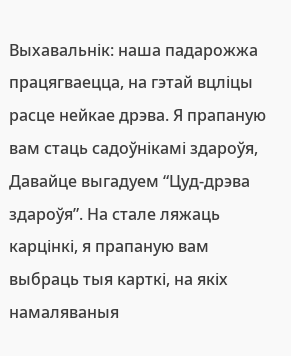Выхавальнік: наша падарожжа працягваецца, на гэтай вцліцы расце нейкае дрэва. Я прапаную вам стаць садоўнікамі здароўя, Давайце выгадуем “Цуд-дрэва здароўя”. На стале ляжаць карцінкі, я прапаную вам выбраць тыя карткі, на якіх намаляваныя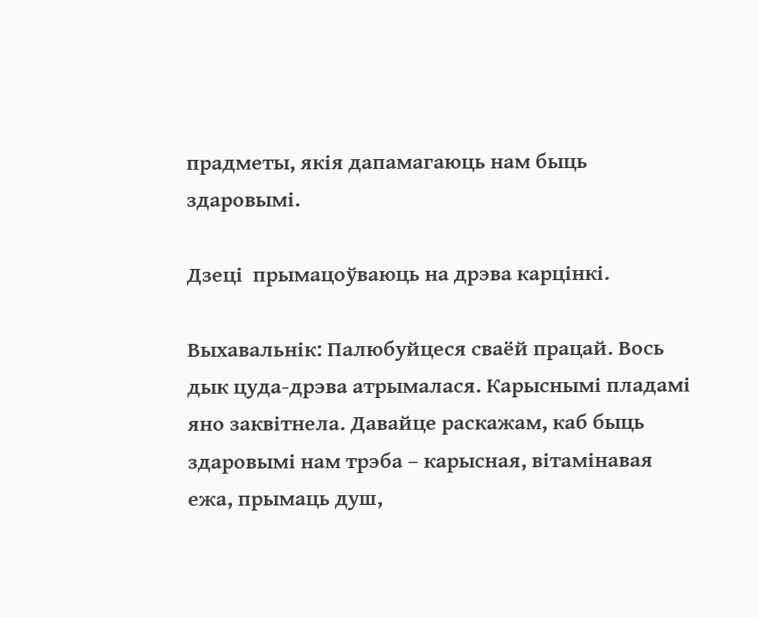прадметы, якія дапамагаюць нам быць здаровымі.

Дзеці  прымацоўваюць на дрэва карцінкі.

Выхавальнік: Палюбуйцеся сваёй працай. Вось дык цуда-дрэва атрымалася. Карыснымі пладамі яно заквітнела. Давайце раскажам, каб быць здаровымі нам трэба – карысная, вітамінавая ежа, прымаць душ,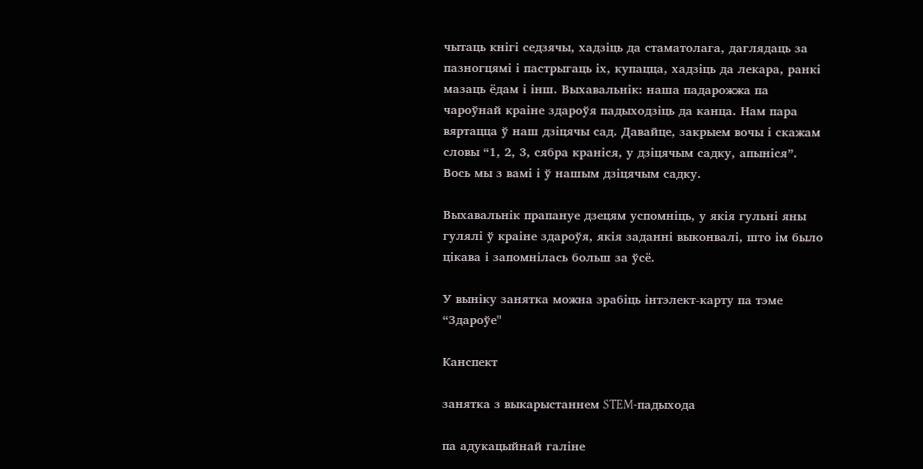чытаць кнігі седзячы, хадзіць да стаматолага, даглядаць за пазногцямі і пастрыгаць іх, купацца, хадзіць да лекара, ранкі мазаць ёдам і інш. Выхавальнік: наша падарожжа па чароўнай краіне здароўя падыходзіць да канца. Нам пара вяртацца ў наш дзіцячы сад. Давайце, закрыем вочы і скажам словы “1, 2, 3, сябра краніся, у дзіцячым садку, апыніся”. Вось мы з вамі і ў нашым дзіцячым садку.

Выхавальнік прапануе дзецям успомніць, у якія гульні яны гулялі ў краіне здароўя, якія заданні выконвалі, што ім было цікава і запомнілась больш за ўсё.

У выніку занятка можна зрабіць інтэлект-карту па тэме “Здароўе"

Канспект

занятка з выкарыстаннем STEM-падыхода

па адукацыйнай галiне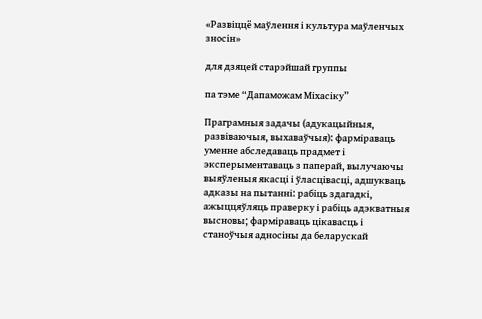«Развіццё маўлення і культура маўленчых зносін»

для дзяцей старэйшай группы

па тэме “Дапаможам Міхасіку”

Праграмныя задачы (адукацыйныя, развіваючыя, выхаваўчыя): фарміраваць уменне абследаваць прадмет і эксперыментаваць з паперай, вылучаючы выяўленыя якасці і ўласцівасці, адшукваць адказы на пытанні: рабіць здагадкі,  ажыццяўляць праверку і рабіць адэкватныя высновы; фарміраваць цікавасць і станоўчыя адносіны да беларускай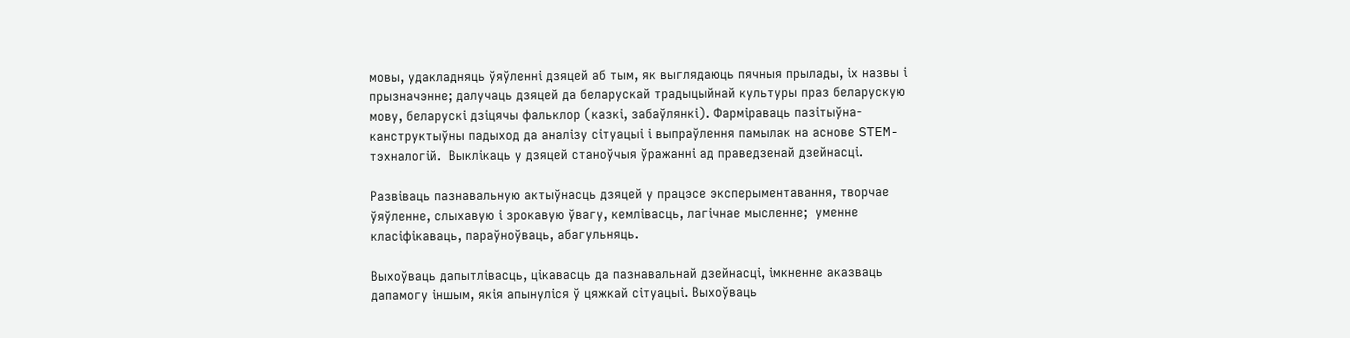мовы, удакладняць ўяўленні дзяцей аб тым, як выглядаюць пячныя прылады, іх назвы і прызначэнне; далучаць дзяцей да беларускай традыцыйнай культуры праз беларускую мову, беларускі дзіцячы фальклор (казкі, забаўлянкі). Фарміраваць пазітыўна-канструктыўны падыход да аналізу сітуацыі і выпраўлення памылак на аснове STEM-тэхналогій.  Выклікаць у дзяцей станоўчыя ўражанні ад праведзенай дзейнасці.

Развіваць пазнавальную актыўнасць дзяцей у працэсе эксперыментавання, творчае ўяўленне, слыхавую і зрокавую ўвагу, кемлівасць, лагічнае мысленне;  уменне класіфікаваць, параўноўваць, абагульняць.

Выхоўваць дапытлівасць, цікавасць да пазнавальнай дзейнасці, імкненне аказваць дапамогу іншым, якія апынуліся ў цяжкай сітуацыі. Выхоўваць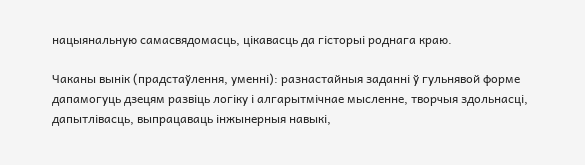нацыянальную самасвядомасць, цікавасць да гісторыі роднага краю.

Чаканы вынік (прадстаўлення, уменні): разнастайныя заданні ў гульнявой форме дапамогуць дзецям развіць логіку і алгарытмічнае мысленне, творчыя здольнасці, дапытлівасць, выпрацаваць інжынерныя навыкі,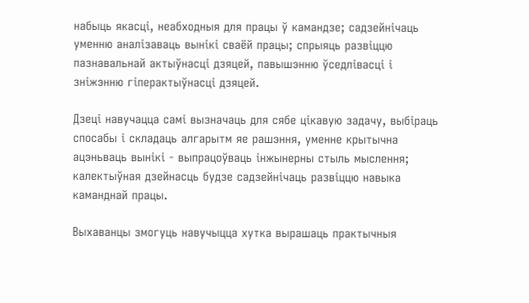набыць якасці, неабходныя для працы ў камандзе; садзейнічаць уменню аналізаваць вынікі сваёй працы; спрыяць развіццю  пазнавальнай актыўнасці дзяцей, павышэнню ўседлівасці і зніжэнню гіперактыўнасці дзяцей.

Дзеці навучацца самі вызначаць для сябе цікавую задачу, выбіраць спосабы і складаць алгарытм яе рашэння, уменне крытычна ацэньваць вынікі - выпрацоўваць інжынерны стыль мыслення; калектыўная дзейнасць будзе садзейнічаць развіццю навыка каманднай працы.

Выхаванцы змогуць навучыцца хутка вырашаць практычныя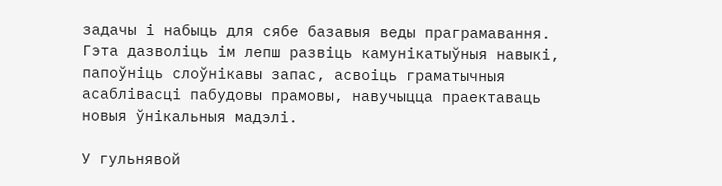задачы і набыць для сябе базавыя веды праграмавання. Гэта дазволіць ім лепш развіць камунікатыўныя навыкі, папоўніць слоўнікавы запас, асвоіць граматычныя асаблівасці пабудовы прамовы, навучыцца праектаваць новыя ўнікальныя мадэлі.

У гульнявой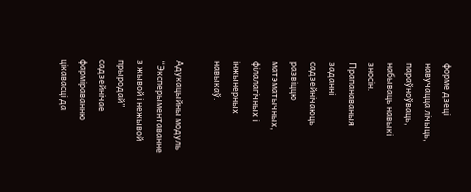форме дзеці навучацца лічыць, параўноўваць, набываць навыкі зносін. Прапанаваныя заданні садзейнічаюць развіццю матэматычных, філалагічных і інжынерных навыкаў.

Адукацыйны модуль “Эксперыментаванне з жывой і нежывой прыродай” садзейнічае  фарміраванню цікавасці да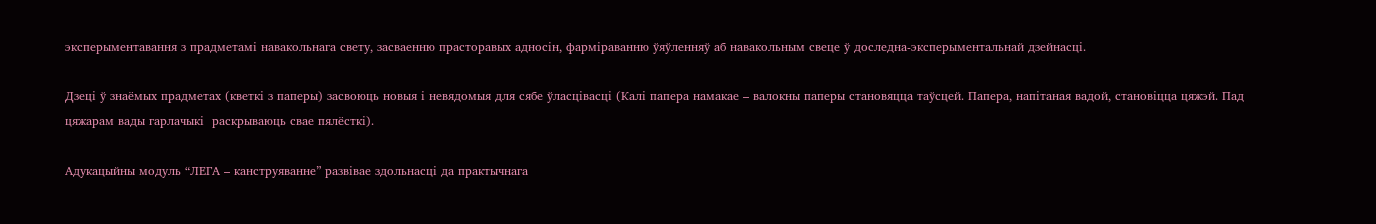эксперыментавання з прадметамі навакольнага свету, засваенню прасторавых адносін, фарміраванню ўяўленняў аб навакольным свеце ў доследна-эксперыментальнай дзейнасці.

Дзеці ў знаёмых прадметах (кветкі з паперы) засвоюць новыя і невядомыя для сябе ўласцівасці (Калі папера намакае – валокны паперы становяцца таўсцей. Папера, напітаная вадой, становіцца цяжэй. Пад   цяжарам вады гарлачыкі  раскрываюць свае пялёсткі).

Адукацыйны модуль “ЛЕГА – канструяванне” развівае здольнасці да практычнага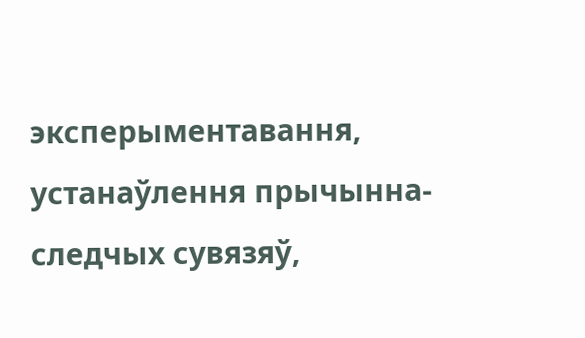эксперыментавання, устанаўлення прычынна-следчых сувязяў,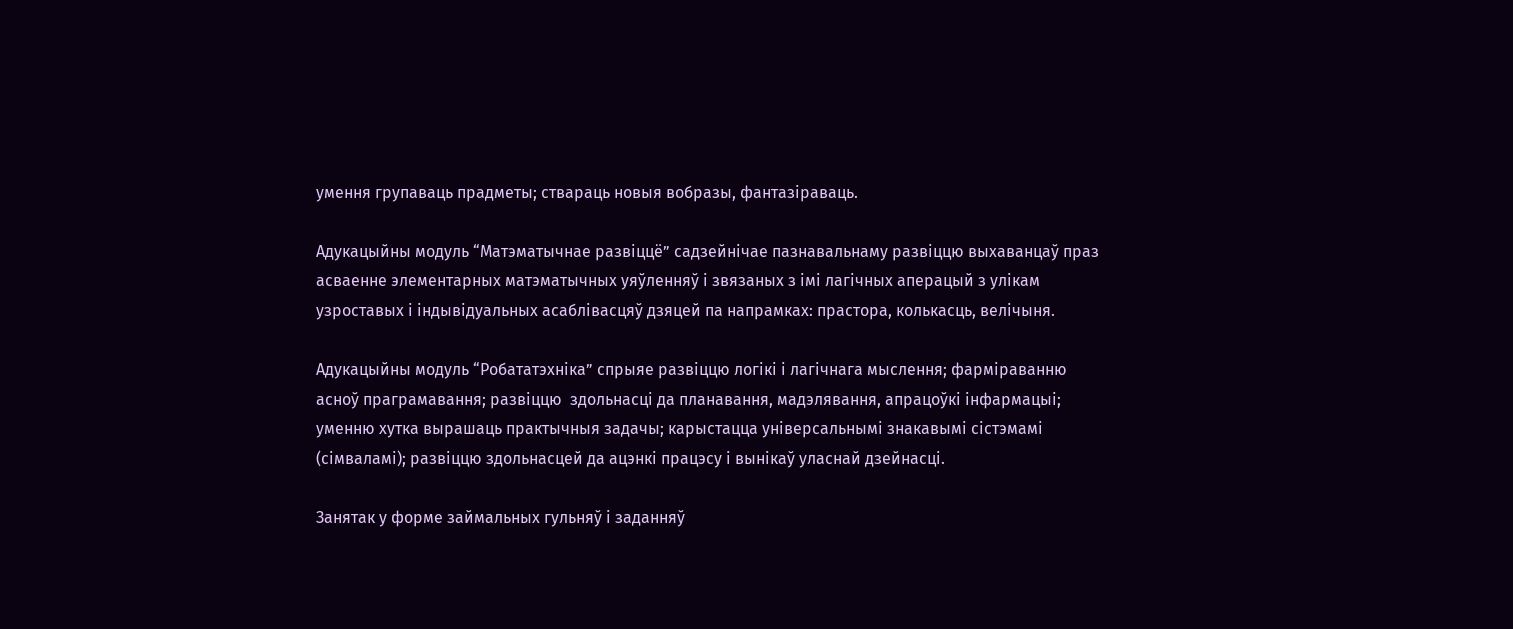умення групаваць прадметы; ствараць новыя вобразы, фантазіраваць.

Адукацыйны модуль “Матэматычнае развіццё” садзейнічае пазнавальнаму развіццю выхаванцаў праз асваенне элементарных матэматычных уяўленняў і звязаных з імі лагічных аперацый з улікам узроставых і індывідуальных асаблівасцяў дзяцей па напрамках: прастора, колькасць, велічыня.

Адукацыйны модуль “Робататэхніка” спрыяе развіццю логікі і лагічнага мыслення; фарміраванню асноў праграмавання; развіццю  здольнасці да планавання, мадэлявання, апрацоўкі інфармацыі; уменню хутка вырашаць практычныя задачы; карыстацца універсальнымі знакавымі сістэмамі (сімваламі); развіццю здольнасцей да ацэнкі працэсу і вынікаў уласнай дзейнасці.

Занятак у форме займальных гульняў і заданняў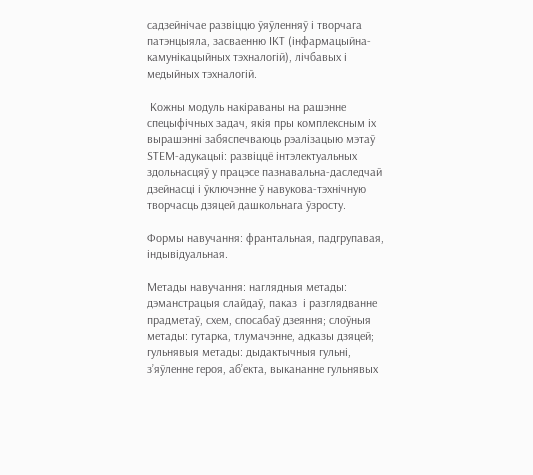садзейнічае развіццю ўяўленняў і творчага патэнцыяла, засваенню ІКТ (інфармацыйна-камунікацыйных тэхналогій), лічбавых і медыйных тэхналогій.

 Кожны модуль накіраваны на рашэнне спецыфічных задач, якія пры комплексным іх вырашэнні забяспечваюць рэалізацыю мэтаў STEM-адукацыі: развіццё інтэлектуальных здольнасцяў у працэсе пазнавальна-даследчай дзейнасці і ўключэнне ў навукова-тэхнічную творчасць дзяцей дашкольнага ўзросту.

Формы навучання: франтальная, падгрупавая, індывідуальная.

Метады навучання: наглядныя метады: дэманстрацыя слайдаў, паказ  і разглядванне прадметаў, схем, спосабаў дзеяння; слоўныя метады: гутарка, тлумачэнне, адказы дзяцей; гульнявыя метады: дыдактычныя гульні, з’яўленне героя, аб’екта, выкананне гульнявых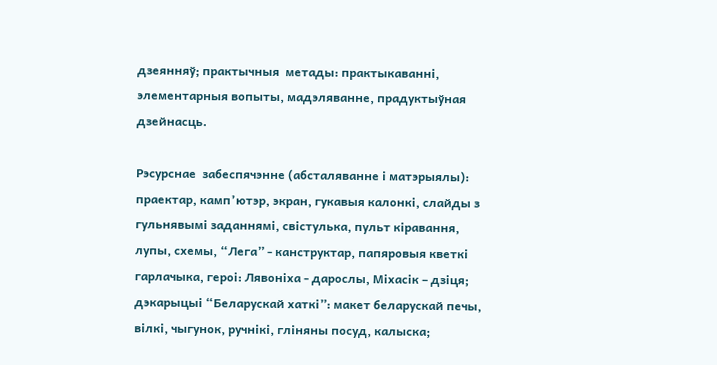дзеянняў; практычныя  метады: практыкаванні, элементарныя вопыты, мадэляванне, прадуктыўная дзейнасць.

Рэсурснае  забеспячэнне (абсталяванне і матэрыялы): праектар, камп’ютэр, экран, гукавыя калонкі, слайды з гульнявымі заданнямі, свістулька, пульт кіравання, лупы, схемы, “Лега” - канструктар, папяровыя кветкі гарлачыка, героі: Лявоніха - дарослы, Міхасік – дзіця; дэкарыцыі “Беларускай хаткі”: макет беларускай печы, вілкі, чыгунок, ручнікі, гліняны посуд, калыска;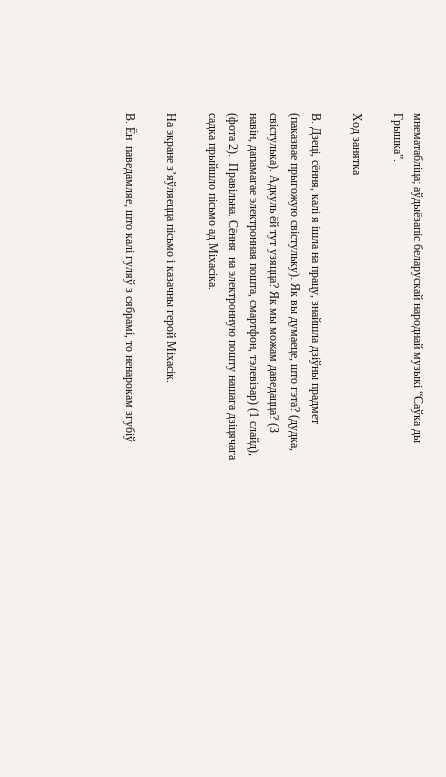мнематабліца; аўдыёзапіс беларускай народнай музыкі “Саўка ды Грышка”.

Ход занятка

В. Дзеці, сёння, калі я ішла на працу, знайшла дзіўны прадмет (паказвае прыгожую свістульку). Як вы думаеце, што гэта? (дудка, свістулька). Адкуль ёй тут узяцца? Як мы можам даведацца? (З навін, дапамагае электронная пошта, смартфон, тэлевізар) (1 слайд), (фота 2).  Правільна. Сёння  на электронную пошту нашага дзіцячага садка прыйшло пісьмо ад Міхасіка.

На экране з’яўляецца пісьмо і казачны герой Міхасік.

В. Ён  паведамляе, што калі гуляў з сябрамі, то ненарокам згубіў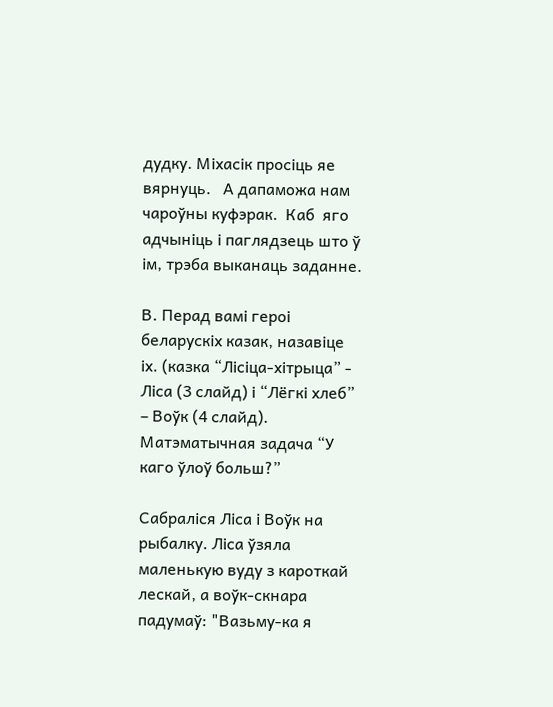дудку. Міхасік просіць яе вярнуць.   А дапаможа нам чароўны куфэрак.  Каб  яго адчыніць і паглядзець што ў ім, трэба выканаць заданне.

В. Перад вамі героі беларускіх казак, назавіце іх. (казка “Лісіца-хітрыца” - Ліса (3 слайд) і “Лёгкі хлеб” – Воўк (4 слайд). Матэматычная задача “У каго ўлоў больш?”

Сабраліся Ліса і Воўк на рыбалку. Ліса ўзяла маленькую вуду з кароткай лескай, а воўк-скнара падумаў: "Вазьму-ка я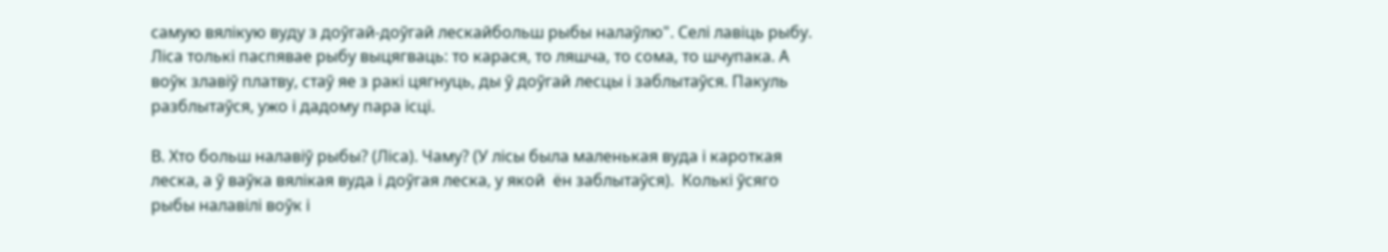самую вялікую вуду з доўгай-доўгай лескайбольш рыбы налаўлю". Селі лавіць рыбу. Ліса толькі паспявае рыбу выцягваць: то карася, то ляшча, то сома, то шчупака. А воўк злавіў платву, стаў яе з ракі цягнуць, ды ў доўгай лесцы і заблытаўся. Пакуль разблытаўся, ужо і дадому пара ісці.

В. Хто больш налавіў рыбы? (Ліса). Чаму? (У лісы была маленькая вуда і кароткая леска, а ў ваўка вялікая вуда і доўгая леска, у якой  ён заблытаўся).  Колькі ўсяго рыбы налавілі воўк і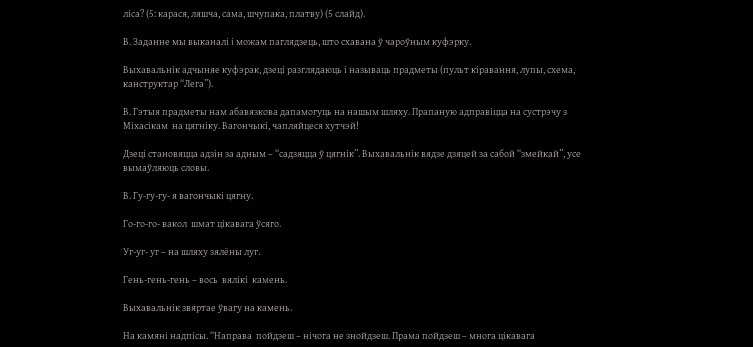ліса? (5: карася, ляшча, сама, шчупака, платву) (5 слайд).

В. Заданне мы выканалі і можам паглядзець, што схавана ў чароўным куфэрку.

Выхавальнік адчыняе куфэрак, дзеці разглядаюць і называць прадметы (пульт кіравання, лупы, схема, канструктар “Лега”).

В. Гэтыя прадметы нам абавязкова дапамогуць на нашым шляху. Прапаную адправіцца на сустрэчу з Міхасікам  на цягніку. Вагончыкі, чапляйцеся хутчэй!

Дзеці становяцца адзін за адным – “садзяцца ў цягнік”. Выхавальнік вядзе дзяцей за сабой “змейкай”, усе вымаўляюць словы.

В. Гу-гу-гу- я вагончыкі цягну.

Го-го-го- вакол  шмат цікавага ўсяго.

Уг-уг- уг – на шляху зялёны луг.

Гень-гень-гень – вось  вялікі  камень.

Выхавальнік звяртае ўвагу на камень.

На камяні надпісы. “Направа  пойдзеш – нічога не знойдзеш. Прама пойдзеш – многа цікавага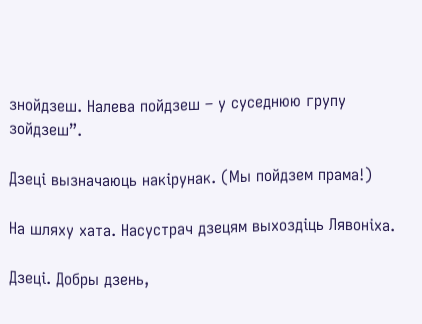знойдзеш. Налева пойдзеш – у суседнюю групу зойдзеш”.

Дзеці вызначаюць накірунак. (Мы пойдзем прама!)

На шляху хата. Насустрач дзецям выхоздіць Лявоніха.

Дзеці. Добры дзень,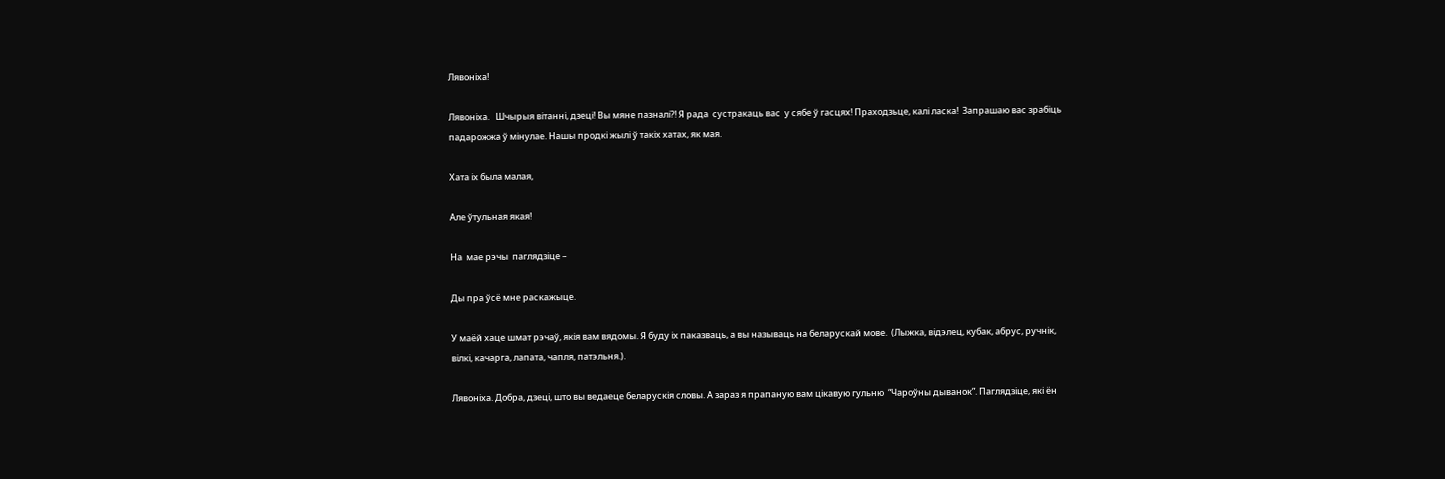Лявоніха!

Лявоніха.   Шчырыя вітанні, дзеці! Вы мяне пазналі?! Я рада  сустракаць вас  у сябе ў гасцях! Праходзьце, калі ласка!  Запрашаю вас зрабіць  падарожжа ў мінулае. Нашы продкі жылі ў такіх хатах, як мая.

Хата іх была малая,

Але ўтульная якая!

На  мае рэчы  паглядзіце –

Ды пра ўсё мне раскажыце.

У маёй хаце шмат рэчаў, якія вам вядомы. Я буду іх паказваць, а вы называць на беларускай мове.  (Лыжка, відэлец, кубак, абрус, ручнік, вілкі, качарга, лапата, чапля, патэльня.).

Лявоніха. Добра, дзеці, што вы ведаеце беларускія словы. А зараз я прапаную вам цікавую гульню  “Чароўны дыванок”. Паглядзіце, які ён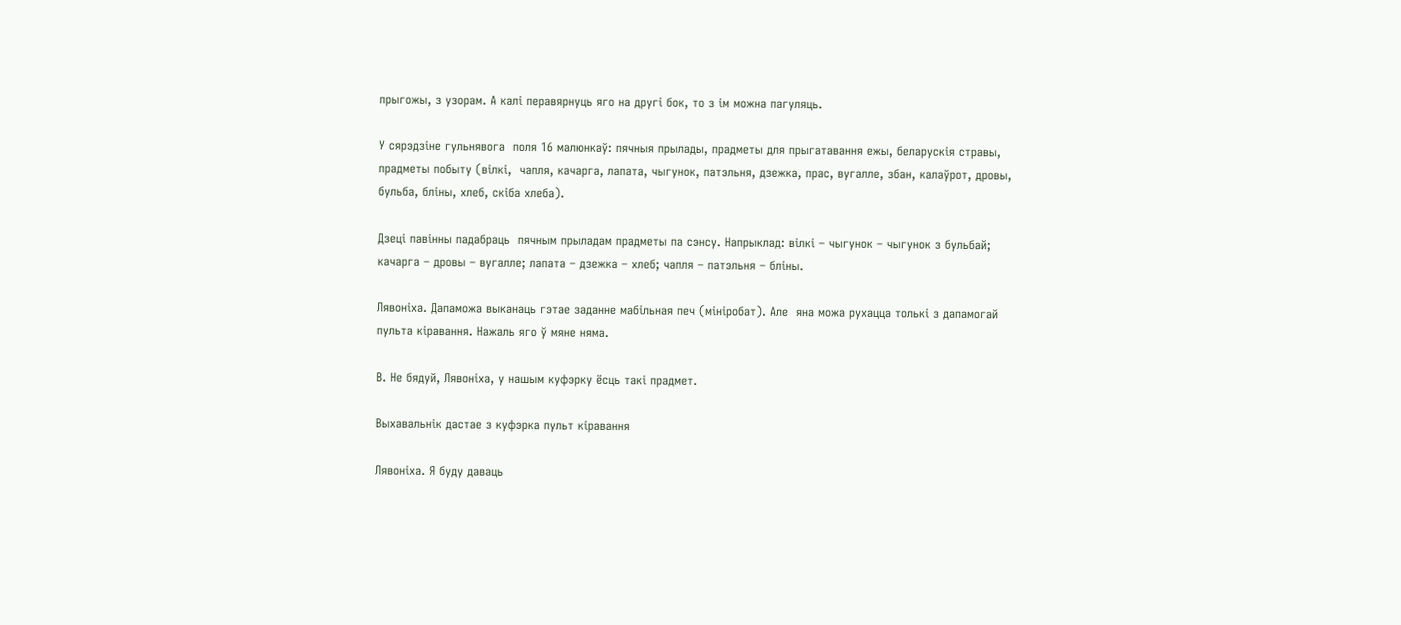прыгожы, з узорам. А калі перавярнуць яго на другі бок, то з ім можна пагуляць.

У сярэдзіне гульнявога  поля 16 малюнкаў: пячныя прылады, прадметы для прыгатавання ежы, беларускія стравы, прадметы побыту (вілкі,  чапля, качарга, лапата, чыгунок, патэльня, дзежка, прас, вугалле, збан, калаўрот, дровы, бульба, бліны, хлеб, скіба хлеба).

Дзеці павінны падабраць  пячным прыладам прадметы па сэнсу. Напрыклад: вілкі – чыгунок – чыгунок з бульбай; качарга – дровы – вугалле; лапата – дзежка – хлеб; чапля – патэльня – бліны.

Лявоніха. Дапаможа выканаць гэтае заданне мабільная печ (мініробат). Але  яна можа рухацца толькі з дапамогай пульта кіравання. Нажаль яго ў мяне няма.

В. Не бядуй, Лявоніха, у нашым куфэрку ёсць такі прадмет.

Выхавальнік дастае з куфэрка пульт кіравання

Лявоніха. Я буду даваць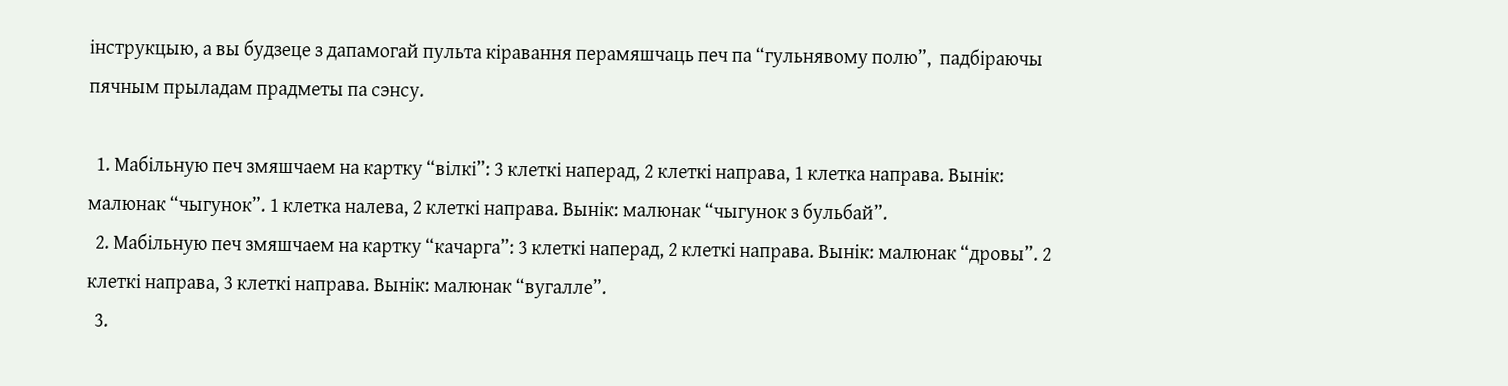інструкцыю, а вы будзеце з дапамогай пульта кіравання перамяшчаць печ па “гульнявому полю”,  падбіраючы  пячным прыладам прадметы па сэнсу.

  1. Мабільную печ змяшчаем на картку “вілкі”: 3 клеткі наперад, 2 клеткі направа, 1 клетка направа. Вынік: малюнак “чыгунок”. 1 клетка налева, 2 клеткі направа. Вынік: малюнак “чыгунок з бульбай”.
  2. Мабільную печ змяшчаем на картку “качарга”: 3 клеткі наперад, 2 клеткі направа. Вынік: малюнак “дровы”. 2 клеткі направа, 3 клеткі направа. Вынік: малюнак “вугалле”.
  3.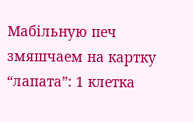Мабільную печ змяшчаем на картку “лапата”: 1 клетка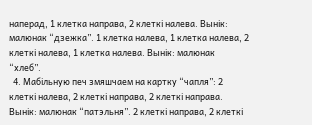наперад, 1 клетка направа, 2 клеткі налева. Вынік: малюнак “дзежка”. 1 клетка налева, 1 клетка налева, 2 клеткі налева, 1 клетка налева. Вынік: малюнак  “хлеб”.
  4. Мабільную печ змяшчаем на картку “чапля”: 2 клеткі налева, 2 клеткі направа, 2 клеткі направа. Вынік: малюнак “патэльня”. 2 клеткі направа, 2 клеткі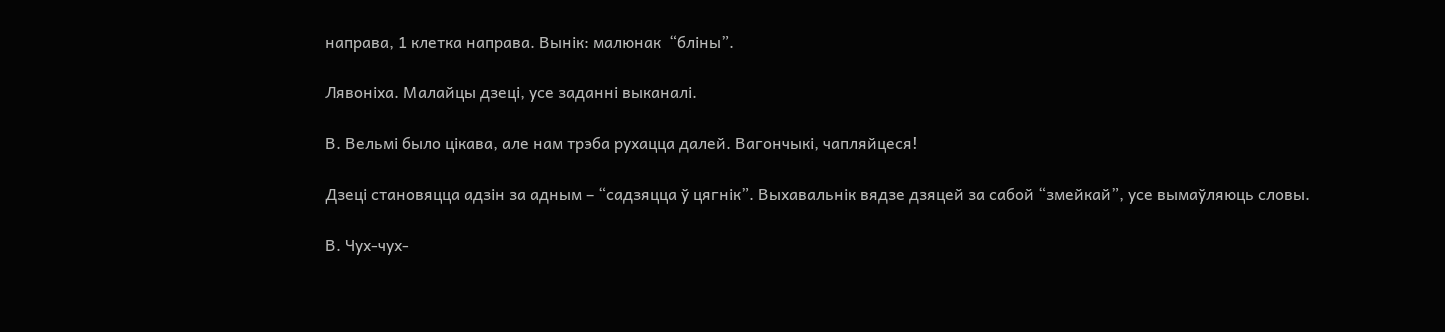направа, 1 клетка направа. Вынік: малюнак  “бліны”.

Лявоніха. Малайцы дзеці, усе заданні выканалі.

В. Вельмі было цікава, але нам трэба рухацца далей. Вагончыкі, чапляйцеся!

Дзеці становяцца адзін за адным – “садзяцца ў цягнік”. Выхавальнік вядзе дзяцей за сабой “змейкай”, усе вымаўляюць словы.

В. Чух-чух-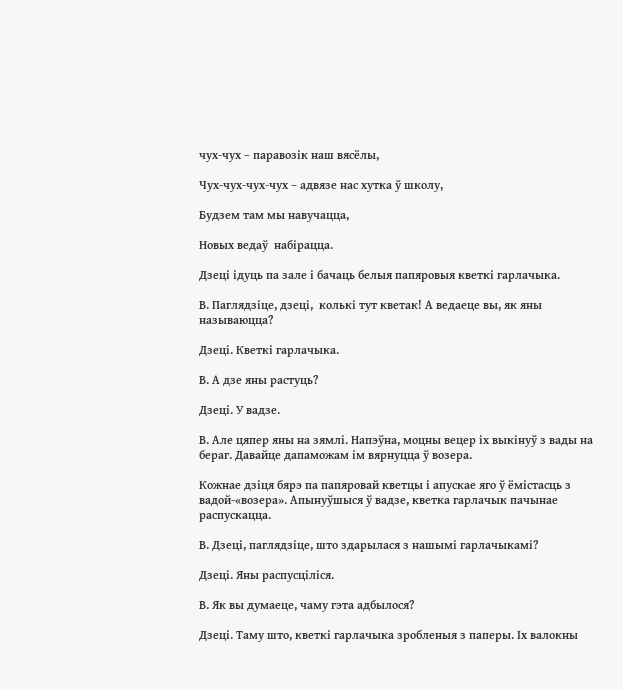чух-чух – паравозік наш вясёлы,

Чух-чух-чух-чух – адвязе нас хутка ў школу,

Будзем там мы навучацца,

Новых ведаў  набірацца.

Дзеці ідуць па зале і бачаць белыя папяровыя кветкі гарлачыка.

В. Паглядзіце, дзеці,  колькі тут кветак! А ведаеце вы, як яны называюцца?

Дзеці. Кветкі гарлачыка.

В. А дзе яны растуць?

Дзеці. У вадзе.

В. Але цяпер яны на зямлі. Напэўна, моцны вецер іх выкінуў з вады на бераг. Давайце дапаможам ім вярнуцца ў возера.

Кожнае дзіця бярэ па папяровай кветцы і апускае яго ў ёмістасць з вадой-«возера». Апынуўшыся ў вадзе, кветка гарлачык пачынае распускацца.

В. Дзеці, паглядзіце, што здарылася з нашымі гарлачыкамі?

Дзеці. Яны распусціліся.

В. Як вы думаеце, чаму гэта адбылося?

Дзеці. Таму што, кветкі гарлачыка зробленыя з паперы. Іх валокны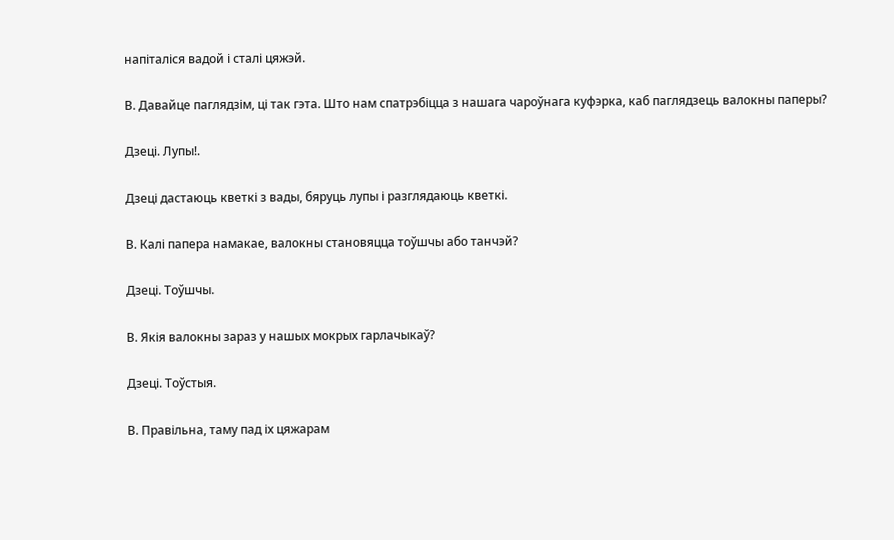напіталіся вадой і сталі цяжэй.

В. Давайце паглядзім, ці так гэта. Што нам спатрэбіцца з нашага чароўнага куфэрка, каб паглядзець валокны паперы?

Дзеці. Лупы!.

Дзеці дастаюць кветкі з вады, бяруць лупы і разглядаюць кветкі.

В. Калі папера намакае, валокны становяцца тоўшчы або танчэй?

Дзеці. Тоўшчы.

В. Якія валокны зараз у нашых мокрых гарлачыкаў?

Дзеці. Тоўстыя.

В. Правільна, таму пад іх цяжарам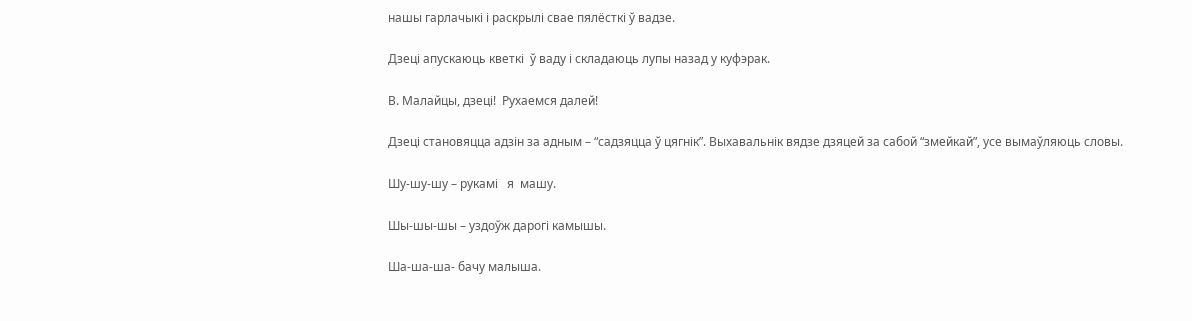нашы гарлачыкі і раскрылі свае пялёсткі ў вадзе.

Дзеці апускаюць кветкі  ў ваду і складаюць лупы назад у куфэрак.

В. Малайцы, дзеці!  Рухаемся далей!

Дзеці становяцца адзін за адным – “садзяцца ў цягнік”. Выхавальнік вядзе дзяцей за сабой “змейкай”, усе вымаўляюць словы.

Шу-шу-шу – рукамі   я  машу.

Шы-шы-шы – уздоўж дарогі камышы.

Ша-ша-ша- бачу малыша.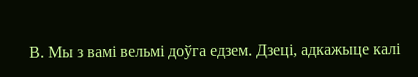В. Мы з вамі вельмі доўга едзем. Дзеці, адкажыце калі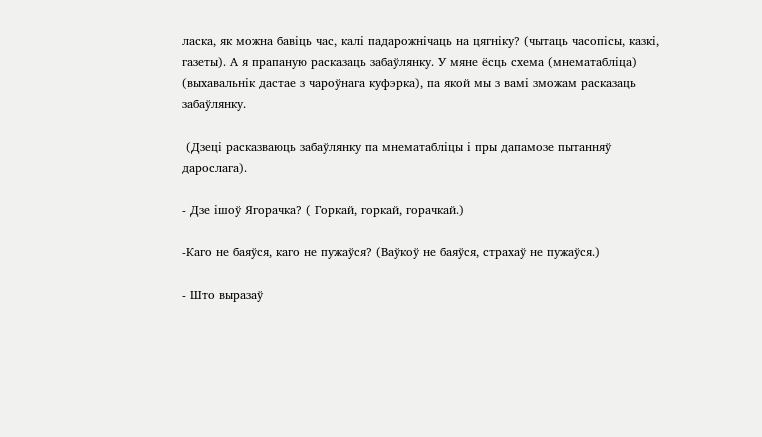ласка, як можна бавіць час, калі падарожнічаць на цягніку? (чытаць часопісы, казкі, газеты). А я прапаную расказаць забаўлянку. У мяне ёсць схема (мнематабліца) (выхавальнік дастае з чароўнага куфэрка), па якой мы з вамі зможам расказаць забаўлянку.

 (Дзеці расказваюць забаўлянку па мнематабліцы і пры дапамозе пытанняў дарослага).

- Дзе ішоў Ягорачка? ( Горкай, горкай, горачкай.)

-Каго не баяўся, каго не пужаўся? (Ваўкоў не баяўся, страхаў не пужаўся.)

- Што выразаў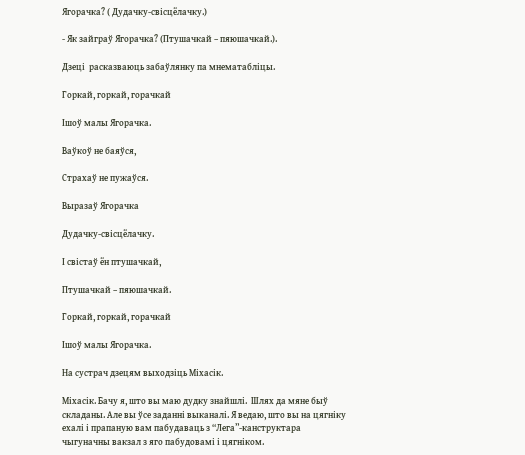Ягорачка? ( Дудачку-свісцёлачку.)

- Як зайграў Ягорачка? (Птушачкай – пяюшачкай.).

Дзеці  расказваюць забаўлянку па мнематабліцы.

Горкай, горкай, горачкай

Ішоў малы Ягорачка.

Ваўкоў не баяўся,

Страхаў не пужаўся.

Выразаў Ягорачка

Дудачку-свісцёлачку.

І свістаў ён птушачкай,

Птушачкай – пяюшачкай.

Горкай, горкай, горачкай

Ішоў малы Ягорачка.

На сустрач дзецям выходзіць Міхасік.

Міхасік. Бачу я, што вы маю дудку знайшлі.  Шлях да мяне быў складаны. Але вы ўсе заданні выканалі. Я ведаю, што вы на цягніку ехалі і прапаную вам пабудаваць з “Лега”-канструктара  чыгуначны вакзал з яго пабудовамі і цягніком.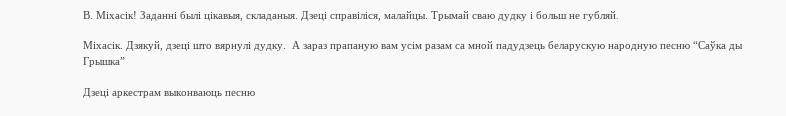В. Міхасік! Заданні былі цікавыя, складаныя. Дзеці справіліся, малайцы. Трымай сваю дудку і больш не губляй.

Міхасік. Дзякуй, дзеці што вярнулі дудку.  А зараз прапаную вам усім разам са мной падудзець беларускую народную песню “Саўка ды Грышка”

Дзеці аркестрам выконваюць песню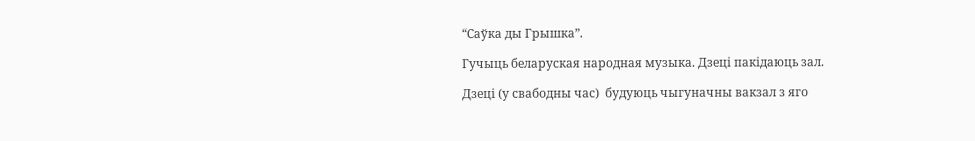“Саўка ды Грышка”.

Гучыць беларуская народная музыка. Дзеці пакідаюць зал.

Дзеці (у свабодны час)  будуюць чыгуначны вакзал з яго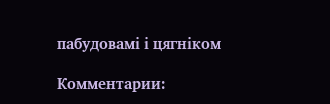пабудовамі і цягніком

Комментарии: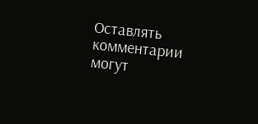Оставлять комментарии могут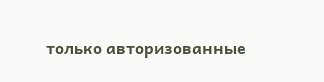только авторизованные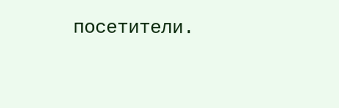посетители.